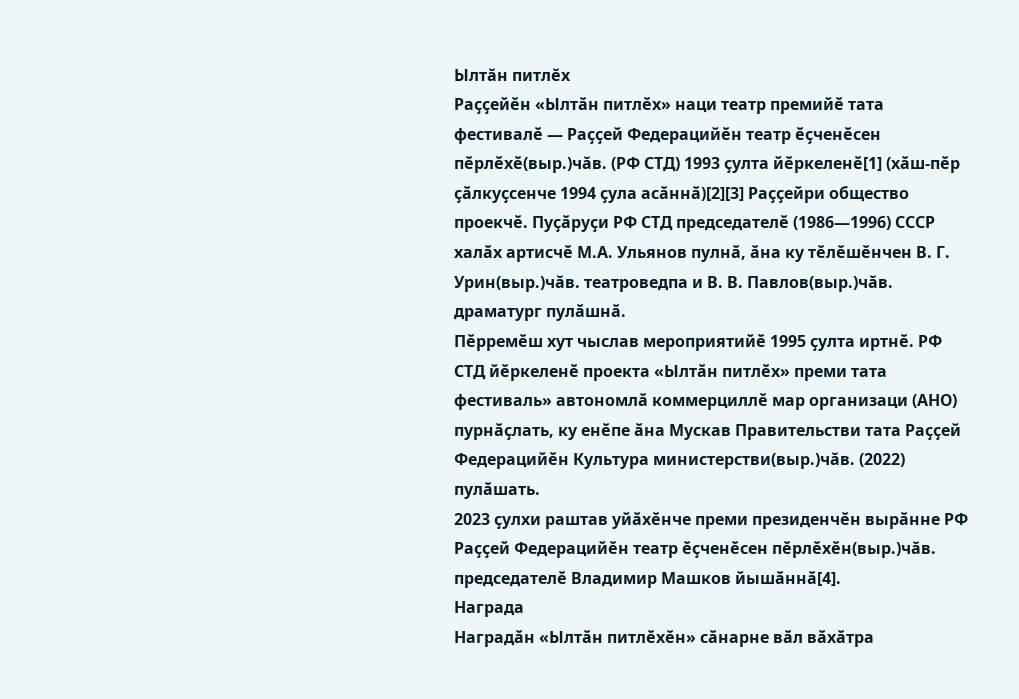Ылтăн питлĕх
Раҫҫейӗн «Ылтӑн питлӗх» наци театр премийӗ тата фестивалӗ — Раҫҫей Федерацийӗн театр ӗҫченӗсен пӗрлӗхӗ(выр.)чăв. (РФ СТД) 1993 ҫулта йӗркеленӗ[1] (хӑш-пӗр ҫӑлкуҫсенче 1994 ҫула асӑннӑ)[2][3] Раҫҫейри общество проекчӗ. Пуҫӑруҫи РФ СТД председателӗ (1986—1996) СССР халӑх артисчӗ М.А. Ульянов пулнӑ, ӑна ку тӗлӗшӗнчен В. Г. Урин(выр.)чăв. театроведпа и В. В. Павлов(выр.)чăв. драматург пулӑшнӑ.
Пӗрремӗш хут чыслав мероприятийӗ 1995 ҫулта иртнӗ. РФ СТД йӗркеленӗ проекта «Ылтӑн питлӗх» преми тата фестиваль» автономлӑ коммерциллӗ мар организаци (АНО) пурнӑҫлать, ку енӗпе ӑна Мускав Правительстви тата Раҫҫей Федерацийӗн Культура министерстви(выр.)чăв. (2022) пулӑшать.
2023 ҫулхи раштав уйӑхӗнче преми президенчӗн вырӑнне РФ Раҫҫей Федерацийӗн театр ӗҫченӗсен пӗрлӗхӗн(выр.)чăв. председателӗ Владимир Машков йышӑннӑ[4].
Награда
Наградӑн «Ылтӑн питлӗхӗн» сӑнарне вӑл вӑхӑтра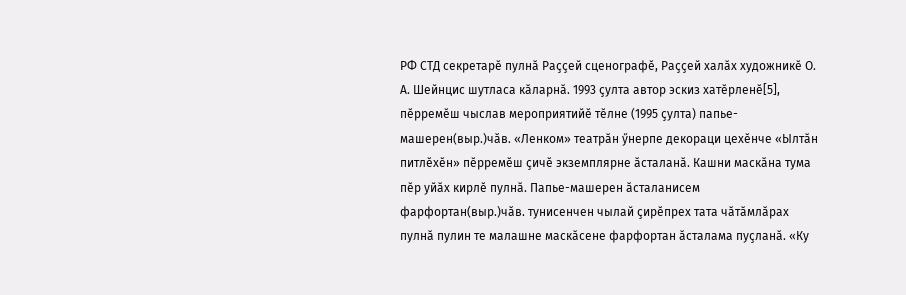РФ СТД секретарӗ пулнӑ Раҫҫей сценографӗ, Раҫҫей халӑх художникӗ О. А. Шейнцис шутласа кӑларнӑ. 1993 ҫулта автор эскиз хатӗрленӗ[5], пӗрремӗш чыслав мероприятийӗ тӗлне (1995 ҫулта) папье-машерен(выр.)чăв. «Ленком» театрӑн ӳнерпе декораци цехӗнче «Ылтӑн питлӗхӗн» пӗрремӗш ҫичӗ экземплярне ӑсталанӑ. Кашни маскӑна тума пӗр уйӑх кирлӗ пулнӑ. Папье-машерен ӑсталанисем фарфортан(выр.)чăв. тунисенчен чылай ҫирӗпрех тата чӑтӑмлӑрах пулнӑ пулин те малашне маскӑсене фарфортан ӑсталама пуҫланӑ. «Ку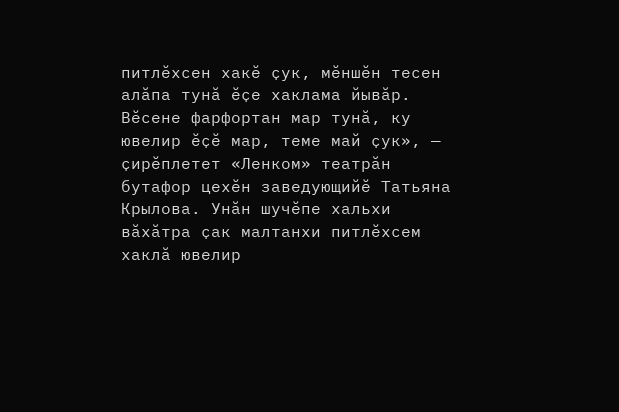питлӗхсен хакӗ ҫук, мӗншӗн тесен алӑпа тунӑ ӗҫе хаклама йывӑр. Вӗсене фарфортан мар тунӑ, ку ювелир ӗҫӗ мар, теме май ҫук», — ҫирӗплетет «Ленком» театрӑн бутафор цехӗн заведующийӗ Татьяна Крылова. Унӑн шучӗпе хальхи вӑхӑтра ҫак малтанхи питлӗхсем хаклӑ ювелир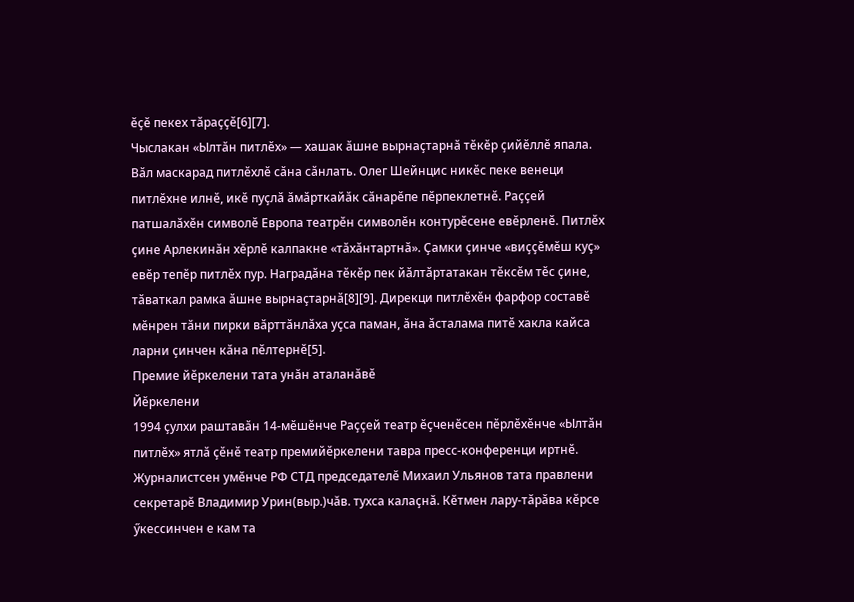ӗҫӗ пекех тӑраҫҫӗ[6][7].
Чыслакан «Ылтӑн питлӗх» — хашак ӑшне вырнаҫтарнӑ тӗкӗр ҫийӗллӗ япала. Вӑл маскарад питлӗхлӗ сӑна сӑнлать. Олег Шейнцис никӗс пеке венеци питлӗхне илнӗ, икӗ пуҫлӑ ӑмӑрткайӑк сӑнарӗпе пӗрпеклетнӗ. Раҫҫей патшалӑхӗн символӗ Европа театрӗн символӗн контурӗсене евӗрленӗ. Питлӗх ҫине Арлекинӑн хӗрлӗ калпакне «тӑхӑнтартнӑ». Ҫамки ҫинче «виҫҫӗмӗш куҫ» евӗр тепӗр питлӗх пур. Наградӑна тӗкӗр пек йӑлтӑртатакан тӗксӗм тӗс ҫине, тӑваткал рамка ӑшне вырнаҫтарнӑ[8][9]. Дирекци питлӗхӗн фарфор составӗ мӗнрен тӑни пирки вӑрттӑнлӑха уҫса паман, ӑна ӑсталама питӗ хакла кайса ларни ҫинчен кӑна пӗлтернӗ[5].
Премие йӗркелени тата унӑн аталанӑвӗ
Йӗркелени
1994 ҫулхи раштавӑн 14-мӗшӗнче Раҫҫей театр ӗҫченӗсен пӗрлӗхӗнче «Ылтӑн питлӗх» ятлӑ ҫӗнӗ театр премийӗркелени тавра пресс-конференци иртнӗ. Журналистсен умӗнче РФ СТД председателӗ Михаил Ульянов тата правлени секретарӗ Владимир Урин(выр.)чăв. тухса калаҫнӑ. Кӗтмен лару-тӑрӑва кӗрсе ӳкессинчен е кам та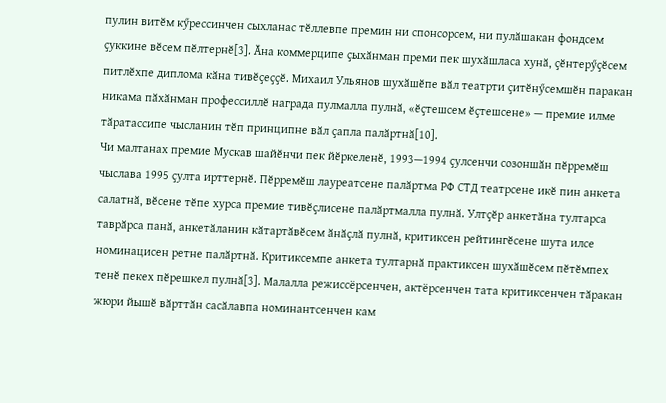пулин витӗм кӳрессинчен сыхланас тӗллевпе премин ни спонсорсем, ни пулӑшакан фондсем ҫуккине вӗсем пӗлтернӗ[3]. Ӑна коммерципе ҫыхӑнман преми пек шухӑшласа хунӑ, ҫӗнтерӳҫӗсем питлӗхпе диплома кӑна тивӗҫеҫҫӗ. Михаил Ульянов шухӑшӗпе вӑл театрти ҫитӗнӳсемшӗн паракан никама пӑхӑнман профессиллӗ награда пулмалла пулнӑ, «ӗҫтешсем ӗҫтешсене» — премие илме тӑратассипе чысланин тӗп принципне вӑл ҫапла палӑртнӑ[10].
Чи малтанах премие Мускав шайӗнчи пек йӗркеленӗ, 1993—1994 ҫулсенчи созоншӑн пӗрремӗш чыслава 1995 ҫулта ирттернӗ. Пӗрремӗш лауреатсене палӑртма РФ СТД театрсене икӗ пин анкета салатнӑ, вӗсене тӗпе хурса премие тивӗҫлисене палӑртмалла пулнӑ. Ултҫӗр анкетӑна тултарса таврӑрса панӑ, анкетӑланин кӑтартӑвӗсем ӑнӑҫлӑ пулнӑ, критиксен рейтингӗсене шута илсе номинацисен ретне палӑртнӑ. Критиксемпе анкета тултарнӑ практиксен шухӑшӗсем пӗтӗмпех тенӗ пекех пӗрешкел пулнӑ[3]. Малалла режиссёрсенчен, актёрсенчен тата критиксенчен тӑракан жюри йышӗ вӑрттӑн сасӑлавпа номинантсенчен кам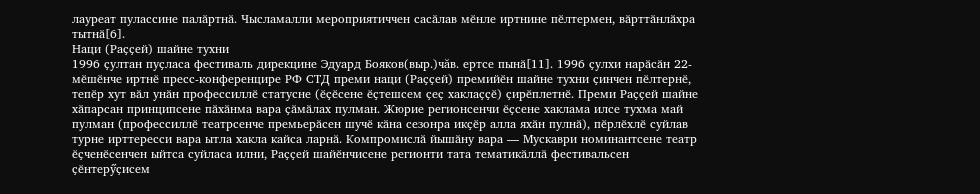лауреат пулассине палӑртнӑ. Чысламалли мероприятиччен сасӑлав мӗнле иртнине пӗлтермен, вӑрттӑнлӑхра тытнӑ[6].
Наци (Раҫҫей) шайне тухни
1996 ҫултан пуҫласа фестиваль дирекцине Эдуард Бояков(выр.)чăв. ертсе пынӑ[11]. 1996 ҫулхи нарӑсӑн 22-мӗшӗнче иртнӗ пресс-конференцире РФ СТД преми наци (Раҫҫей) премийӗн шайне тухни ҫинчен пӗлтернӗ, тепӗр хут вӑл унӑн профессиллӗ статусне (ӗҫӗсене ӗҫтешсем ҫеҫ хаклаҫҫӗ) ҫирӗплетнӗ. Преми Раҫҫей шайне хӑпарсан принципсене пӑхӑнма вара ҫӑмӑлах пулман. Жюрие регионсенчи ӗҫсене хаклама илсе тухма май пулман (профессиллӗ театрсенче премьерӑсен шучӗ кӑна сезонра икҫӗр алла яхӑн пулнӑ), пӗрлӗхлӗ суйлав турне ирттересси вара ытла хакла кайса ларнӑ. Компромислӑ йышӑну вара — Мускаври номинантсене театр ӗҫченӗсенчен ыйтса суйласа илни, Раҫҫей шайӗнчисене регионти тата тематикӑллӑ фестивальсен ҫӗнтерӳҫисем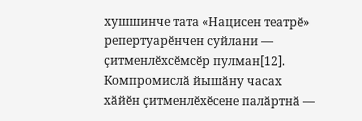хушшинче тата «Нацисен театрӗ» репертуарӗнчен суйлани — ҫитменлӗхсӗмсӗр пулман[12].
Компромислӑ йышӑну часах хӑйӗн ҫитменлӗхӗсене палӑртнӑ —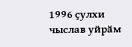1996 ҫулхи чыслав уйрӑм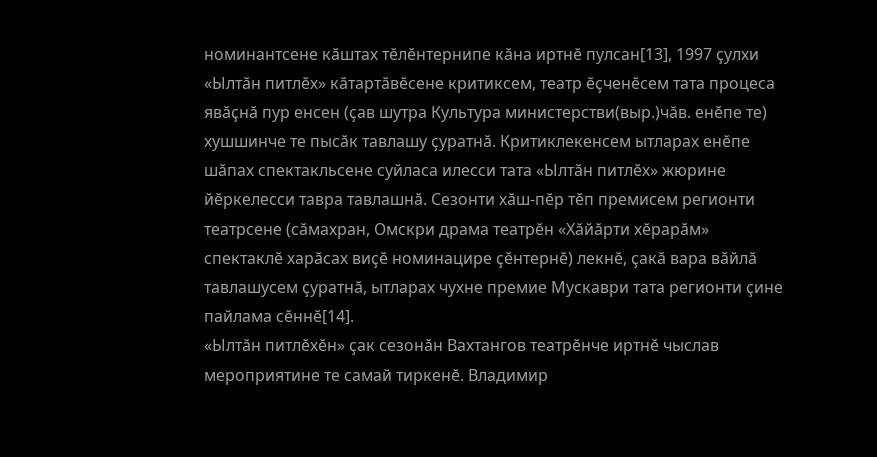номинантсене кӑштах тӗлӗнтернипе кӑна иртнӗ пулсан[13], 1997 ҫулхи «Ылтӑн питлӗх» кӑтартӑвӗсене критиксем, театр ӗҫченӗсем тата процеса явӑҫнӑ пур енсен (ҫав шутра Культура министерстви(выр.)чăв. енӗпе те) хушшинче те пысӑк тавлашу ҫуратнӑ. Критиклекенсем ытларах енӗпе шӑпах спектакльсене суйласа илесси тата «Ылтӑн питлӗх» жюрине йӗркелесси тавра тавлашнӑ. Сезонти хӑш-пӗр тӗп премисем регионти театрсене (сӑмахран, Омскри драма театрӗн «Хӑйӑрти хӗрарӑм» спектаклӗ харӑсах виҫӗ номинацире ҫӗнтернӗ) лекнӗ, ҫакӑ вара вӑйлӑ тавлашусем ҫуратнӑ, ытларах чухне премие Мускаври тата регионти ҫине пайлама сӗннӗ[14].
«Ылтӑн питлӗхӗн» ҫак сезонӑн Вахтангов театрӗнче иртнӗ чыслав мероприятине те самай тиркенӗ. Владимир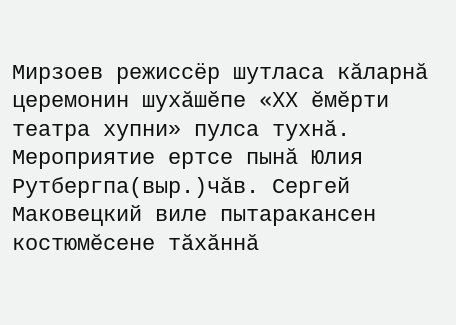Мирзоев режиссёр шутласа кӑларнӑ церемонин шухӑшӗпе «XX ӗмӗрти театра хупни» пулса тухнӑ. Мероприятие ертсе пынӑ Юлия Рутбергпа(выр.)чăв. Сергей Маковецкий виле пытаракансен костюмӗсене тӑхӑннӑ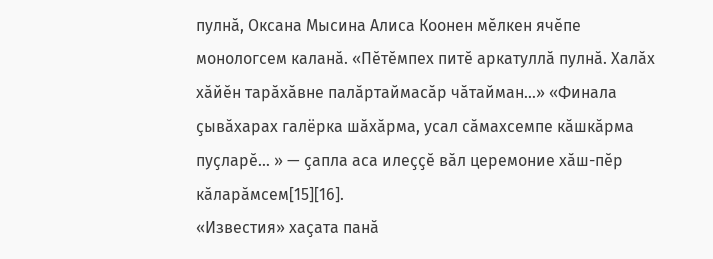пулнӑ, Оксана Мысина Алиса Коонен мӗлкен ячӗпе монологсем каланӑ. «Пӗтӗмпех питӗ аркатуллӑ пулнӑ. Халӑх хӑйӗн тарӑхӑвне палӑртаймасӑр чӑтайман…» «Финала ҫывӑхарах галёрка шӑхӑрма, усал сӑмахсемпе кӑшкӑрма пуҫларӗ… » — ҫапла аса илеҫҫӗ вӑл церемоние хӑш-пӗр кӑларӑмсем[15][16].
«Известия» хаҫата панӑ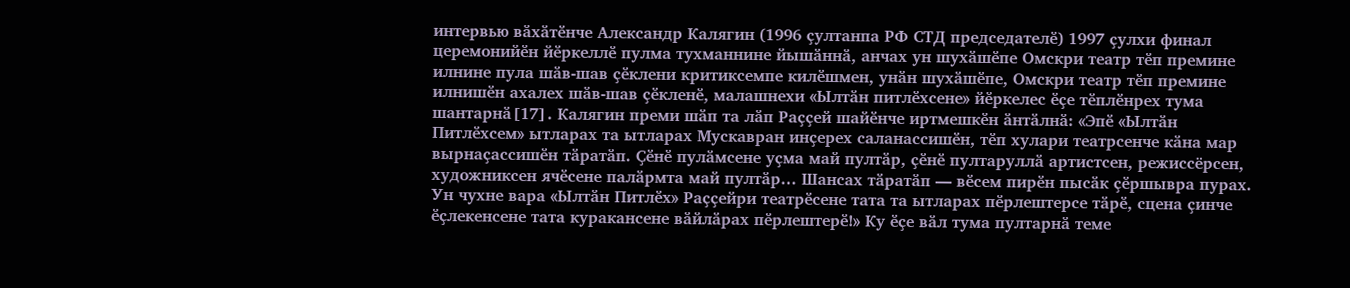интервью вӑхӑтӗнче Александр Калягин (1996 ҫултанпа РФ СТД председателӗ) 1997 ҫулхи финал церемонийӗн йӗркеллӗ пулма тухманнине йышӑннӑ, анчах ун шухӑшӗпе Омскри театр тӗп премине илнине пула шӑв-шав ҫӗклени критиксемпе килӗшмен, унӑн шухӑшӗпе, Омскри театр тӗп премине илнишӗн ахалех шӑв-шав ҫӗкленӗ, малашнехи «Ылтӑн питлӗхсене» йӗркелес ӗҫе тӗплӗнрех тума шантарнӑ[17]. Калягин преми шӑп та лӑп Раҫҫей шайӗнче иртмешкӗн ӑнтӑлнӑ: «Эпӗ «Ылтӑн Питлӗхсем» ытларах та ытларах Мускавран инҫерех саланассишӗн, тӗп хулари театрсенче кӑна мар вырнаҫассишӗн тӑратӑп. Ҫӗнӗ пулӑмсене уҫма май пултӑр, ҫӗнӗ пултаруллӑ артистсен, режиссёрсен, художниксен ячӗсене палӑрмта май пултӑр… Шансах тӑратӑп — вӗсем пирӗн пысӑк ҫӗршывра пурах. Ун чухне вара «Ылтӑн Питлӗх» Раҫҫейри театрӗсене тата та ытларах пӗрлештерсе тӑрӗ, сцена ҫинче ӗҫлекенсене тата куракансене вӑйлӑрах пӗрлештерӗ!» Ку ӗҫе вӑл тума пултарнӑ теме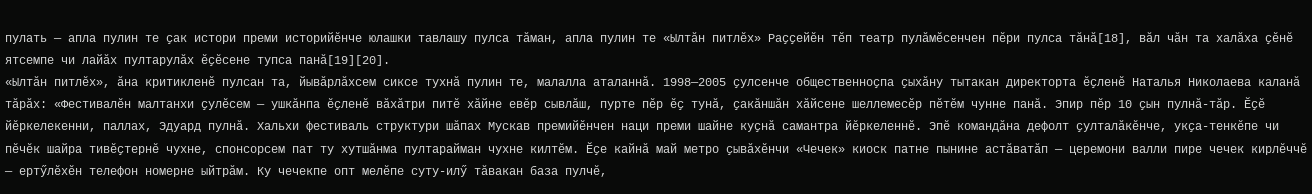пулать — апла пулин те ҫак истори преми историйӗнче юлашки тавлашу пулса тӑман, апла пулин те «Ылтӑн питлӗх» Раҫҫейӗн тӗп театр пулӑмӗсенчен пӗри пулса тӑнӑ[18], вӑл чӑн та халӑха ҫӗнӗ ятсемпе чи лайӑх пултарулӑх ӗҫӗсене тупса панӑ[19][20].
«Ылтӑн питлӗх», ӑна критикленӗ пулсан та, йывӑрлӑхсем сиксе тухнӑ пулин те, малалла аталаннӑ. 1998—2005 ҫулсенче общественноҫпа ҫыхӑну тытакан директорта ӗҫленӗ Наталья Николаева каланӑ тӑрӑх: «Фестивалӗн малтанхи ҫулӗсем — ушкӑнпа ӗҫленӗ вӑхӑтри питӗ хӑйне евӗр сывлӑш, пурте пӗр ӗҫ тунӑ, ҫакӑншӑн хӑйсене шеллемесӗр пӗтӗм чунне панӑ. Эпир пӗр 10 ҫын пулнӑ-тӑр. Ӗҫӗ йӗркелекенни, паллах, Эдуард пулнӑ. Хальхи фестиваль структури шӑпах Мускав премийӗнчен наци преми шайне куҫнӑ самантра йӗркеленнӗ. Эпӗ командӑна дефолт ҫулталӑкӗнче, укҫа-тенкӗпе чи пӗчӗк шайра тивӗҫтернӗ чухне, спонсорсем пат ту хутшӑнма пултарайман чухне килтӗм. Ӗҫе кайнӑ май метро ҫывӑхӗнчи «Чечек» киоск патне пынине астӑватӑп — церемони валли пире чечек кирлӗччӗ — ертӳлӗхӗн телефон номерне ыйтрӑм. Ку чечекпе опт мелӗпе суту-илӳ тӑвакан база пулчӗ,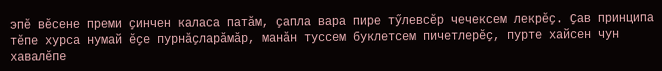эпӗ вӗсене преми ҫинчен каласа патӑм, ҫапла вара пире тӳлевсӗр чечексем лекрӗҫ. Ҫав принципа тӗпе хурса нумай ӗҫе пурнӑҫларӑмӑр, манӑн туссем буклетсем пичетлерӗҫ, пурте хайсен чун хавалӗпе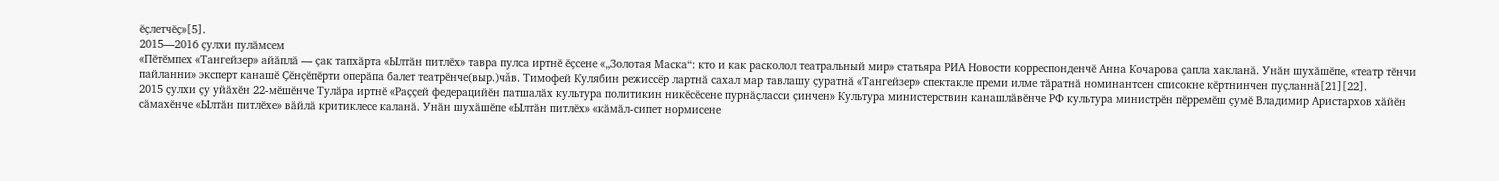ӗҫлетчӗҫ»[5].
2015—2016 ҫулхи пулӑмсем
«Пӗтӗмпех «Тангейзер» айӑплӑ — ҫак тапхӑрта «Ылтӑн питлӗх» тавра пулса иртнӗ ӗҫсене «„Золотая Маска“: кто и как расколол театральный мир» статьяра РИА Новости корреспонденчӗ Анна Кочарова ҫапла хакланӑ. Унӑн шухӑшӗпе, «театр тӗнчи пайланни» эксперт канашӗ Ҫӗнҫӗпӗрти оперӑпа балет театрӗнче(выр.)чăв. Тимофей Кулябин режиссёр лартнӑ сахал мар тавлашу ҫуратнӑ «Тангейзер» спектакле преми илме тӑратнӑ номинантсен списокне кӗртнинчен пуҫланнӑ[21][22].
2015 ҫулхи ҫу уйӑхӗн 22-мӗшӗнче Тулӑра иртнӗ «Раҫҫей федерацийӗн патшалӑх культура политикин никӗсӗсене пурнӑҫласси ҫинчен» Культура министерствин канашлӑвӗнче РФ культура министрӗн пӗрремӗш ҫумӗ Владимир Аристархов хӑйӗн сӑмахӗнче «Ылтӑн питлӗхе» вӑйлӑ критиклесе каланӑ. Унӑн шухӑшӗпе «Ылтӑн питлӗх» «кӑмӑл-сипет нормисене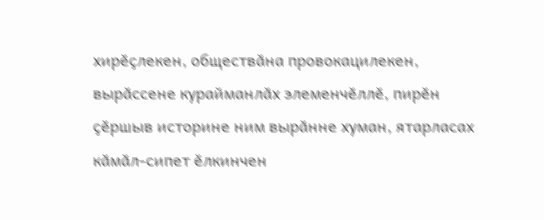хирӗҫлекен, обществӑна провокацилекен, вырӑссене курайманлӑх элеменчӗллӗ, пирӗн ҫӗршыв историне ним вырӑнне хуман, ятарласах кӑмӑл-сипет ӗлкинчен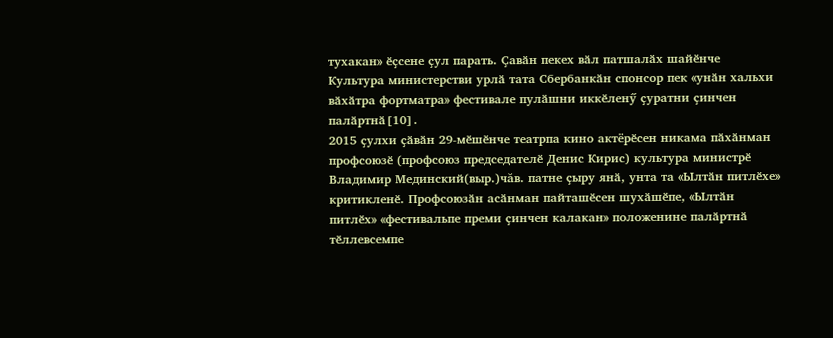тухакан» ӗҫсене ҫул парать. Ҫавӑн пекех вӑл патшалӑх шайӗнче Культура министерстви урлӑ тата Сбербанкӑн спонсор пек «унӑн хальхи вӑхӑтра фортматра» фестивале пулӑшни иккӗленӳ ҫуратни ҫинчен палӑртнӑ[10].
2015 ҫулхи ҫӑвӑн 29-мӗшӗнче театрпа кино актёрӗсен никама пӑхӑнман профсоюзӗ (профсоюз председателӗ Денис Кирис) культура министрӗ Владимир Мединский(выр.)чăв. патне ҫыру янӑ, унта та «Ылтӑн питлӗхе» критикленӗ. Профсоюзӑн асӑнман пайташӗсен шухӑшӗпе, «Ылтӑн питлӗх» «фестивальпе преми ҫинчен калакан» положенине палӑртнӑ тӗллевсемпе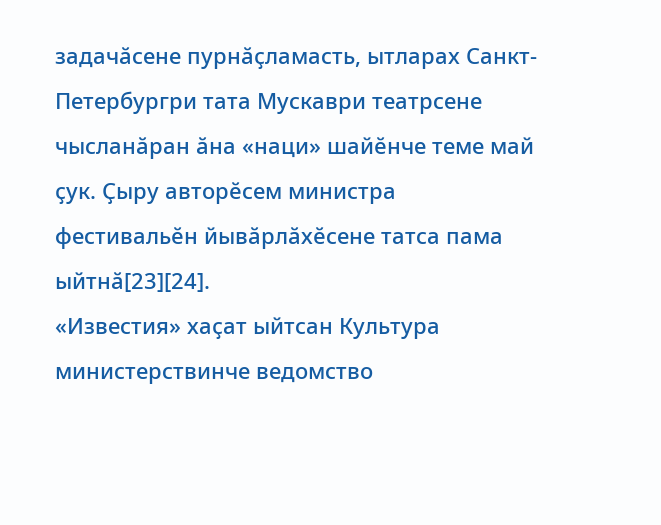задачӑсене пурнӑҫламасть, ытларах Санкт-Петербургри тата Мускаври театрсене чысланӑран ӑна «наци» шайӗнче теме май ҫук. Ҫыру авторӗсем министра фестивальӗн йывӑрлӑхӗсене татса пама ыйтнӑ[23][24].
«Известия» хаҫат ыйтсан Культура министерствинче ведомство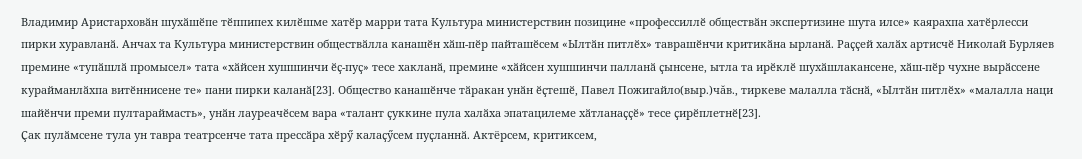Владимир Аристарховӑн шухӑшӗпе тӗппипех килӗшме хатӗр марри тата Культура министерствин позицине «профессиллӗ обществӑн экспертизине шута илсе» каярахпа хатӗрлесси пирки хуравланӑ. Анчах та Культура министерствин обществӑлла канашӗн хӑш-пӗр пайташӗсем «Ылтӑн питлӗх» таврашӗнчи критикӑна ырланӑ. Раҫҫей халӑх артисчӗ Николай Бурляев премине «тупӑшлӑ промысел» тата «хӑйсен хушшинчи ӗҫ-пуҫ» тесе хакланӑ, премине «хӑйсен хушшинчи палланӑ ҫынсене, ытла та ирӗклӗ шухӑшлакансене, хӑш-пӗр чухне вырӑссене курайманлӑхпа витӗннисене те» пани пирки каланӑ[23]. Общество канашӗнче тӑракан унӑн ӗҫтешӗ, Павел Пожигайло(выр.)чăв., тиркеве малалла тӑснӑ, «Ылтӑн питлӗх» «малалла наци шайӗнчи преми пултараймасть», унӑн лауреачӗсем вара «талант ҫуккине пула халӑха эпатацилеме хӑтланаҫҫӗ» тесе ҫирӗплетнӗ[23].
Ҫак пулӑмсене тула ун тавра театрсенче тата прессӑра хӗрӳ калаҫӳсем пуҫланнӑ. Актёрсем, критиксем,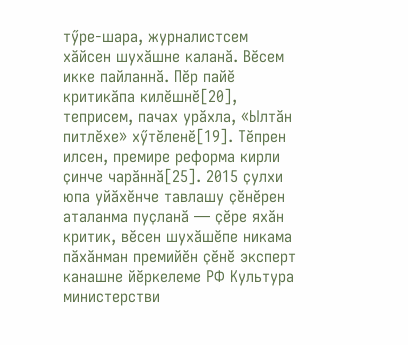тӳре-шара, журналистсем хӑйсен шухӑшне каланӑ. Вӗсем икке пайланнӑ. Пӗр пайӗ критикӑпа килӗшнӗ[20], теприсем, пачах урӑхла, «Ылтӑн питлӗхе» хӳтӗленӗ[19]. Тӗпрен илсен, премире реформа кирли ҫинче чарӑннӑ[25]. 2015 ҫулхи юпа уйӑхӗнче тавлашу ҫӗнӗрен аталанма пуҫланӑ — ҫӗре яхӑн критик, вӗсен шухӑшӗпе никама пӑхӑнман премийӗн ҫӗнӗ эксперт канашне йӗркелеме РФ Культура министерстви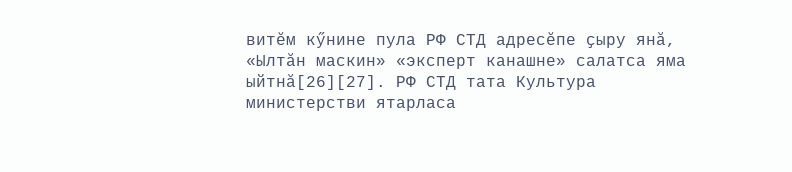витӗм кӳнине пула РФ СТД адресӗпе ҫыру янӑ, «Ылтӑн маскин» «эксперт канашне» салатса яма ыйтнӑ[26][27]. РФ СТД тата Культура министерстви ятарласа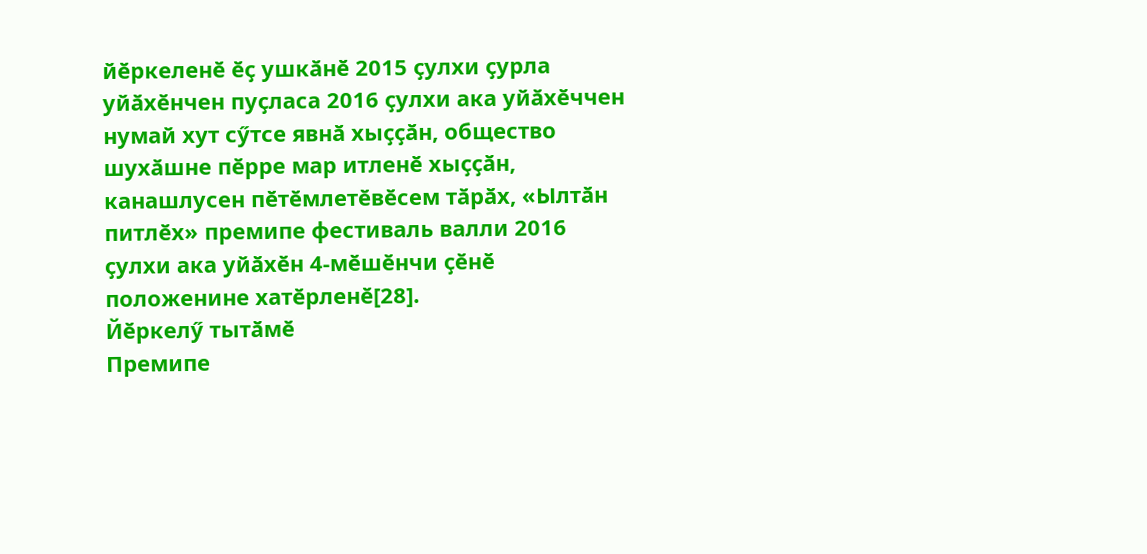йӗркеленӗ ӗҫ ушкӑнӗ 2015 ҫулхи ҫурла уйӑхӗнчен пуҫласа 2016 ҫулхи ака уйӑхӗччен нумай хут сӳтсе явнӑ хыҫҫӑн, общество шухӑшне пӗрре мар итленӗ хыҫҫӑн, канашлусен пӗтӗмлетӗвӗсем тӑрӑх, «Ылтӑн питлӗх» премипе фестиваль валли 2016 ҫулхи ака уйӑхӗн 4-мӗшӗнчи ҫӗнӗ положенине хатӗрленӗ[28].
Йӗркелӳ тытӑмӗ
Премипе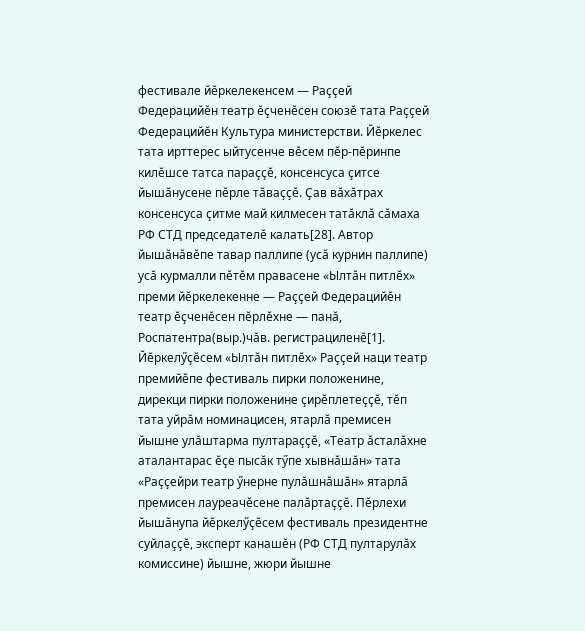фестивале йӗркелекенсем — Раҫҫей Федерацийӗн театр ӗҫченӗсен союзӗ тата Раҫҫей Федерацийӗн Культура министерстви. Йӗркелес тата ирттерес ыйтусенче вӗсем пӗр-пӗринпе килӗшсе татса параҫҫӗ, консенсуса ҫитсе йышӑнусене пӗрле тӑваҫҫӗ. Ҫав вӑхӑтрах консенсуса ҫитме май килмесен татӑклӑ сӑмаха РФ СТД председателӗ калать[28]. Автор йышӑнӑвӗпе тавар паллипе (усӑ курнин паллипе) усӑ курмалли пӗтӗм правасене «Ылтӑн питлӗх» преми йӗркелекенне — Раҫҫей Федерацийӗн театр ӗҫченӗсен пӗрлӗхне — панӑ, Роспатентра(выр.)чăв. регистрациленӗ[1].
Йӗркелӳҫӗсем «Ылтӑн питлӗх» Раҫҫей наци театр премийӗпе фестиваль пирки положенине, дирекци пирки положенине ҫирӗплетеҫҫӗ, тӗп тата уйрӑм номинацисен, ятарлӑ премисен йышне улӑштарма пултараҫҫӗ, «Театр ӑсталӑхне аталантарас ӗҫе пысӑк тӳпе хывнӑшӑн» тата «Раҫҫейри театр ӳнерне пулӑшнӑшӑн» ятарлӑ премисен лауреачӗсене палӑртаҫҫӗ. Пӗрлехи йышӑнупа йӗркелӳҫӗсем фестиваль президентне суйлаҫҫӗ, эксперт канашӗн (РФ СТД пултарулӑх комиссине) йышне, жюри йышне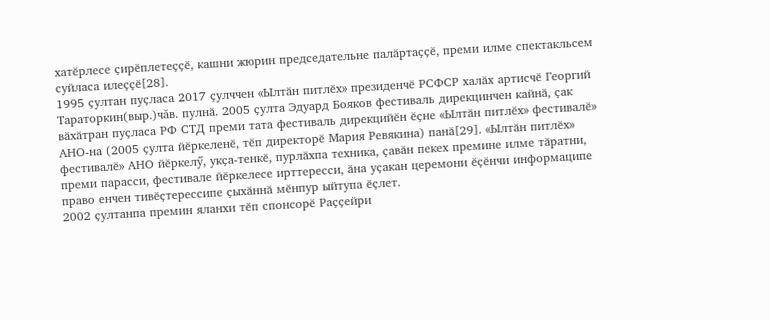хатӗрлесе ҫирӗплетеҫҫӗ, кашни жюрин председательне палӑртаҫҫӗ, преми илме спектакльсем суйласа илеҫҫӗ[28].
1995 ҫултан пуҫласа 2017 ҫулччен «Ылтӑн питлӗх» президенчӗ РСФСР халӑх артисчӗ Георгий Тараторкин(выр.)чăв. пулнӑ. 2005 ҫулта Эдуард Бояков фестиваль дирекцинчен кайнӑ, ҫак вӑхӑтран пуҫласа РФ СТД преми тата фестиваль дирекцийӗн ӗҫне «Ылтӑн питлӗх» фестивалӗ» АНО-на (2005 ҫулта йӗркеленӗ, тӗп директорӗ Мария Ревякина) панӑ[29]. «Ылтӑн питлӗх» фестивалӗ» АНО йӗркелӳ, укҫа-тенкӗ, пурлӑхпа техника, ҫавӑн пекех премине илме тӑратни, преми парасси, фестивале йӗркелесе ирттересси, ӑна уҫакан церемони ӗҫӗнчи информаципе право енчен тивӗҫтерессипе ҫыхӑннӑ мӗнпур ыйтупа ӗҫлет.
2002 ҫултанпа премин яланхи тӗп спонсорӗ Раҫҫейри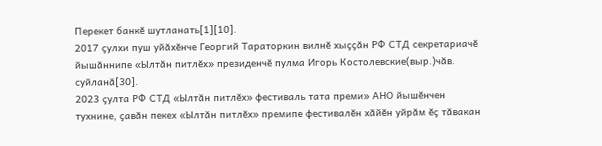Перекет банкӗ шутланать[1][10].
2017 ҫулхи пуш уйӑхӗнче Георгий Тараторкин вилнӗ хыҫҫӑн РФ СТД секретариачӗ йышӑннипе «Ылтӑн питлӗх» президенчӗ пулма Игорь Костолевские(выр.)чăв. суйланӑ[30].
2023 ҫулта РФ СТД «Ылтӑн питлӗх» фестиваль тата преми» АНО йышӗнчен тухнине, ҫавӑн пекех «Ылтӑн питлӗх» премипе фестивалӗн хӑйӗн уйрӑм ӗҫ тӑвакан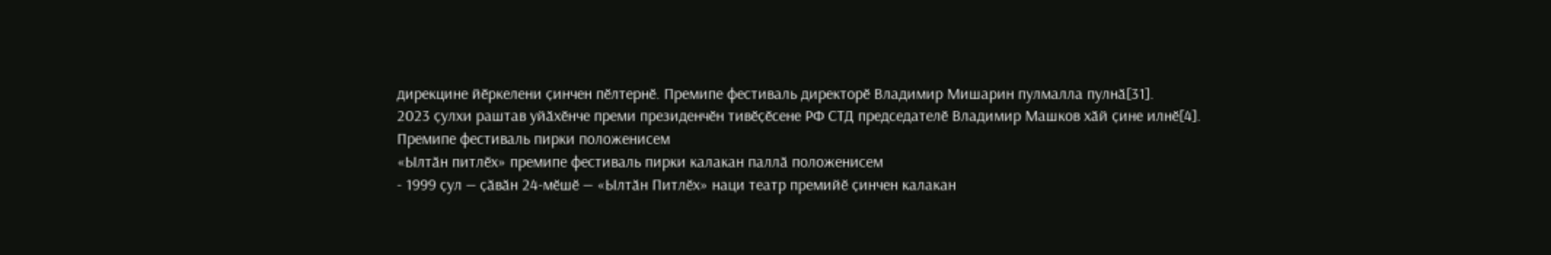дирекцине йӗркелени ҫинчен пӗлтернӗ. Премипе фестиваль директорӗ Владимир Мишарин пулмалла пулнӑ[31].
2023 ҫулхи раштав уйӑхӗнче преми президенчӗн тивӗҫӗсене РФ СТД председателӗ Владимир Машков хӑй ҫине илнӗ[4].
Премипе фестиваль пирки положенисем
«Ылтӑн питлӗх» премипе фестиваль пирки калакан паллӑ положенисем
- 1999 ҫул — ҫӑвӑн 24-мӗшӗ — «Ылтӑн Питлӗх» наци театр премийӗ ҫинчен калакан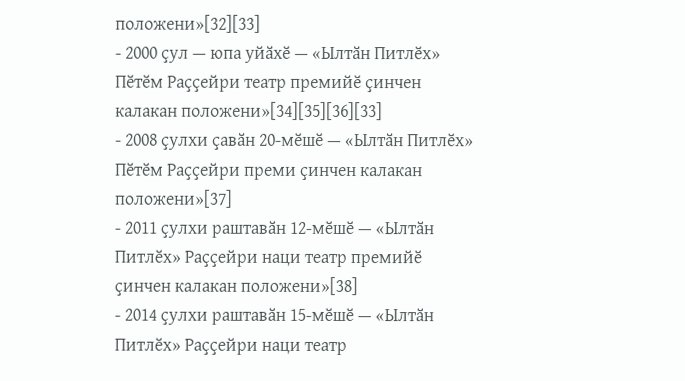положени»[32][33]
- 2000 ҫул — юпа уйӑхӗ — «Ылтӑн Питлӗх» Пӗтӗм Раҫҫейри театр премийӗ ҫинчен калакан положени»[34][35][36][33]
- 2008 ҫулхи ҫавӑн 20-мӗшӗ — «Ылтӑн Питлӗх» Пӗтӗм Раҫҫейри преми ҫинчен калакан положени»[37]
- 2011 ҫулхи раштавӑн 12-мӗшӗ — «Ылтӑн Питлӗх» Раҫҫейри наци театр премийӗ ҫинчен калакан положени»[38]
- 2014 ҫулхи раштавӑн 15-мӗшӗ — «Ылтӑн Питлӗх» Раҫҫейри наци театр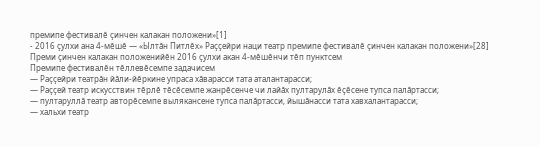премипе фестивалӗ ҫинчен калакан положени»[1]
- 2016 ҫулхи ана 4-мӗшӗ — «Ылтӑн Питлӗх» Раҫҫейри наци театр премипе фестивалӗ ҫинчен калакан положени»[28]
Преми ҫинчен калакан положенийӗн 2016 ҫулхи акан 4-мӗшӗнчи тӗп пунктсем
Премипе фестивалӗн тӗллевӗсемпе задачисем
— Раҫҫейри театрӑн йӑли-йӗркине упраса хӑварасси тата аталантарасси;
— Раҫҫей театр искусствин тӗрлӗ тӗсӗсемпе жанрӗсенче чи лайӑх пултарулӑх ӗҫӗсене тупса палӑртасси;
— пултаруллӑ театр авторӗсемпе вылякансене тупса палӑртасси, йышӑнасси тата хавхалантарасси;
— хальхи театр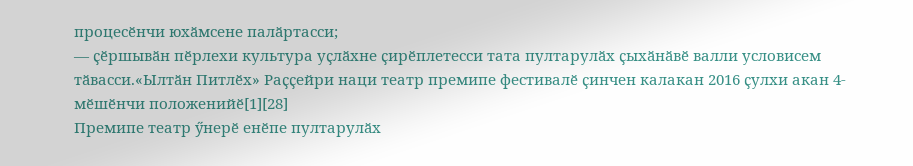процесӗнчи юхӑмсене палӑртасси;
— ҫӗршывӑн пӗрлехи культура уҫлӑхне ҫирӗплетесси тата пултарулӑх ҫыхӑнӑвӗ валли условисем тӑвасси.«Ылтӑн Питлӗх» Раҫҫейри наци театр премипе фестивалӗ ҫинчен калакан 2016 ҫулхи акан 4-мӗшӗнчи положенийӗ[1][28]
Премипе театр ӳнерӗ енӗпе пултарулӑх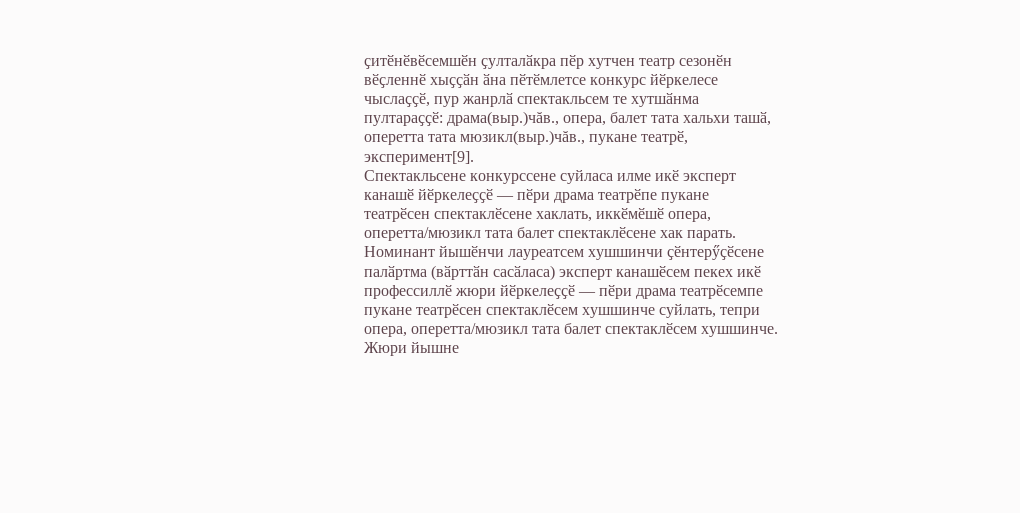ҫитӗнӗвӗсемшӗн ҫулталӑкра пӗр хутчен театр сезонӗн вӗҫленнӗ хыҫҫӑн ӑна пӗтӗмлетсе конкурс йӗркелесе чыслаҫҫӗ, пур жанрлӑ спектакльсем те хутшӑнма пултараҫҫӗ: драма(выр.)чăв., опера, балет тата хальхи ташӑ, оперетта тата мюзикл(выр.)чăв., пукане театрӗ, эксперимент[9].
Спектакльсене конкурссене суйласа илме икӗ эксперт канашӗ йӗркелеҫҫӗ — пӗри драма театрӗпе пукане театрӗсен спектаклӗсене хаклать, иккӗмӗшӗ опера, оперетта/мюзикл тата балет спектаклӗсене хак парать. Номинант йышӗнчи лауреатсем хушшинчи ҫӗнтерӳҫӗсене палӑртма (вӑрттӑн сасӑласа) эксперт канашӗсем пекех икӗ профессиллӗ жюри йӗркелеҫҫӗ — пӗри драма театрӗсемпе пукане театрӗсен спектаклӗсем хушшинче суйлать, тепри опера, оперетта/мюзикл тата балет спектаклӗсем хушшинче. Жюри йышне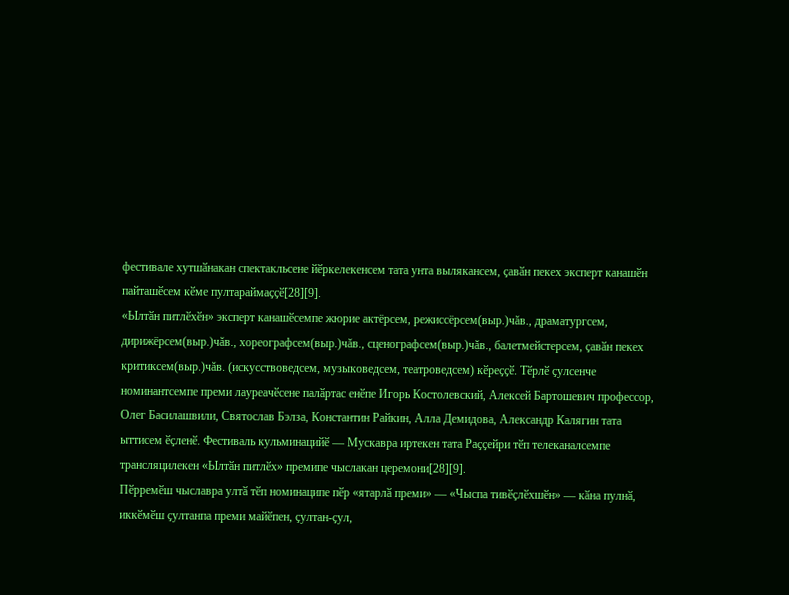фестивале хутшӑнакан спектакльсене йӗркелекенсем тата унта вылякансем, ҫавӑн пекех эксперт канашӗн пайташӗсем кӗме пултараймаҫҫӗ[28][9].
«Ылтӑн питлӗхӗн» эксперт канашӗсемпе жюрие актёрсем, режиссёрсем(выр.)чăв., драматургсем, дирижёрсем(выр.)чăв., хореографсем(выр.)чăв., сценографсем(выр.)чăв., балетмейстерсем, ҫавӑн пекех критиксем(выр.)чăв. (искусствоведсем, музыковедсем, театроведсем) кӗреҫҫӗ. Тӗрлӗ ҫулсенче номинантсемпе преми лауреачӗсене палӑртас енӗпе Игорь Костолевский, Алексей Бартошевич профессор, Олег Басилашвили, Святослав Бэлза, Константин Райкин, Алла Демидова, Александр Калягин тата ыттисем ӗҫленӗ. Фестиваль кульминацийӗ — Мускавра иртекен тата Раҫҫейри тӗп телеканалсемпе трансляцилекен «Ылтӑн питлӗх» премипе чыслакан церемони[28][9].
Пӗрремӗш чыславра ултӑ тӗп номинаципе пӗр «ятарлӑ преми» — «Чыспа тивӗҫлӗхшӗн» — кӑна пулнӑ, иккӗмӗш ҫултанпа преми майӗпен, ҫултан-ҫул,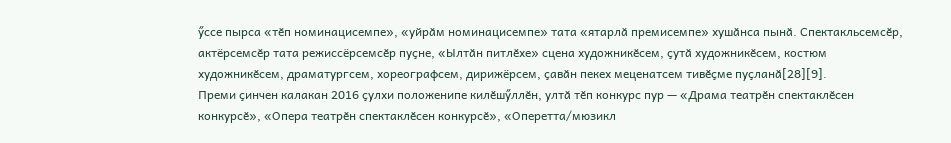ӳссе пырса «тӗп номинацисемпе», «уйрӑм номинацисемпе» тата «ятарлӑ премисемпе» хушӑнса пынӑ. Спектакльсемсӗр, актёрсемсӗр тата режиссёрсемсӗр пуҫне, «Ылтӑн питлӗхе» сцена художникӗсем, ҫутӑ художникӗсем, костюм художникӗсем, драматургсем, хореографсем, дирижёрсем, ҫавӑн пекех меценатсем тивӗҫме пуҫланӑ[28][9].
Преми ҫинчен калакан 2016 ҫулхи положенипе килӗшӳллӗн, ултӑ тӗп конкурс пур — «Драма театрӗн спектаклӗсен конкурсӗ», «Опера театрӗн спектаклӗсен конкурсӗ», «Оперетта/мюзикл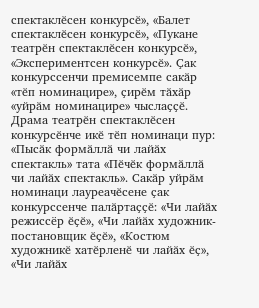спектаклӗсен конкурсӗ», «Балет спектаклӗсен конкурсӗ», «Пукане театрӗн спектаклӗсен конкурсӗ», «Экспериментсен конкурсӗ». Ҫак конкурссенчи премисемпе сакӑр «тӗп номинацире», ҫирӗм тӑхӑр «уйрӑм номинацире» чыслаҫҫӗ.
Драма театрӗн спектаклӗсен конкурсӗнче икӗ тӗп номинаци пур: «Пысӑк формӑллӑ чи лайӑх спектакль» тата «Пӗчӗк формӑллӑ чи лайӑх спектакль». Сакӑр уйрӑм номинаци лауреачӗсене ҫак конкурссенче палӑртаҫҫӗ: «Чи лайӑх режиссёр ӗҫӗ», «Чи лайӑх художник-постановщик ӗҫӗ», «Костюм художникӗ хатӗрленӗ чи лайӑх ӗҫ», «Чи лайӑх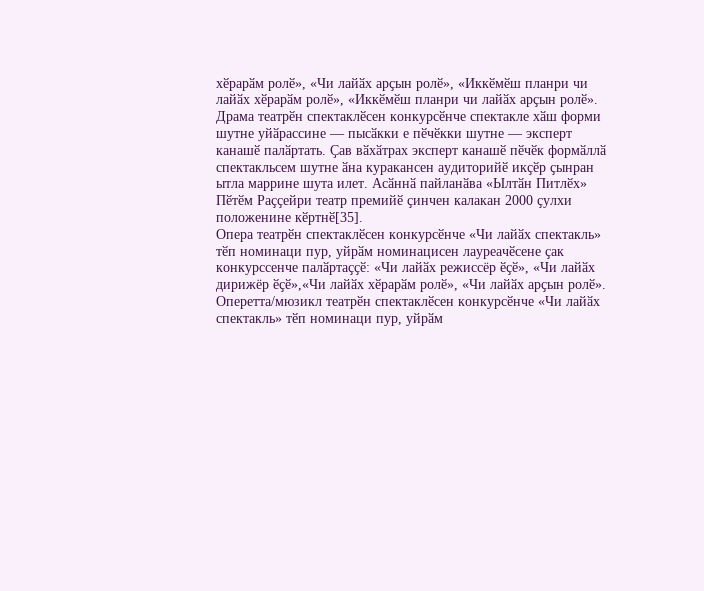хӗрарӑм ролӗ», «Чи лайӑх арҫын ролӗ», «Иккӗмӗш планри чи лайӑх хӗрарӑм ролӗ», «Иккӗмӗш планри чи лайӑх арҫын ролӗ». Драма театрӗн спектаклӗсен конкурсӗнче спектакле хӑш форми шутне уйӑрассине — пысӑкки е пӗчӗкки шутне — эксперт канашӗ палӑртать. Ҫав вӑхӑтрах эксперт канашӗ пӗчӗк формӑллӑ спектакльсем шутне ӑна куракансен аудиторийӗ икҫӗр ҫынран ытла маррине шута илет. Асӑннӑ пайланӑва «Ылтӑн Питлӗх» Пӗтӗм Раҫҫейри театр премийӗ ҫинчен калакан 2000 ҫулхи положенине кӗртнӗ[35].
Опера театрӗн спектаклӗсен конкурсӗнче «Чи лайӑх спектакль» тӗп номинаци пур, уйрӑм номинацисен лауреачӗсене ҫак конкурссенче палӑртаҫҫӗ: «Чи лайӑх режиссёр ӗҫӗ», «Чи лайӑх дирижёр ӗҫӗ»,«Чи лайӑх хӗрарӑм ролӗ», «Чи лайӑх арҫын ролӗ».
Оперетта/мюзикл театрӗн спектаклӗсен конкурсӗнче «Чи лайӑх спектакль» тӗп номинаци пур, уйрӑм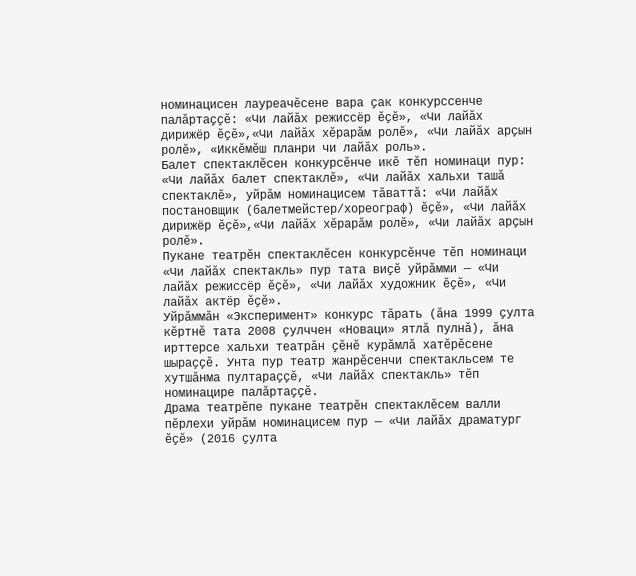номинацисен лауреачӗсене вара ҫак конкурссенче палӑртаҫҫӗ: «Чи лайӑх режиссёр ӗҫӗ», «Чи лайӑх дирижёр ӗҫӗ»,«Чи лайӑх хӗрарӑм ролӗ», «Чи лайӑх арҫын ролӗ», «Иккӗмӗш планри чи лайӑх роль».
Балет спектаклӗсен конкурсӗнче икӗ тӗп номинаци пур: «Чи лайӑх балет спектаклӗ», «Чи лайӑх хальхи ташӑ спектаклӗ», уйрӑм номинацисем тӑваттӑ: «Чи лайӑх постановщик (балетмейстер/хореограф) ӗҫӗ», «Чи лайӑх дирижёр ӗҫӗ»,«Чи лайӑх хӗрарӑм ролӗ», «Чи лайӑх арҫын ролӗ».
Пукане театрӗн спектаклӗсен конкурсӗнче тӗп номинаци «Чи лайӑх спектакль» пур тата виҫӗ уйрӑмми — «Чи лайӑх режиссёр ӗҫӗ», «Чи лайӑх художник ӗҫӗ», «Чи лайӑх актёр ӗҫӗ».
Уйрӑммӑн «Эксперимент» конкурс тӑрать (ӑна 1999 ҫулта кӗртнӗ тата 2008 ҫулччен «Новаци» ятлӑ пулнӑ), ӑна ирттерсе хальхи театрӑн ҫӗнӗ курӑмлӑ хатӗрӗсене шыраҫҫӗ. Унта пур театр жанрӗсенчи спектакльсем те хутшӑнма пултараҫҫӗ, «Чи лайӑх спектакль» тӗп номинацире палӑртаҫҫӗ.
Драма театрӗпе пукане театрӗн спектаклӗсем валли пӗрлехи уйрӑм номинацисем пур — «Чи лайӑх драматург ӗҫӗ» (2016 ҫулта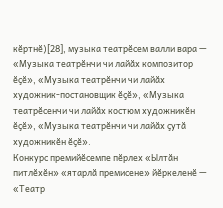кӗртнӗ)[28], музыка театрӗсем валли вара — «Музыка театрӗнчи чи лайӑх композитор ӗҫӗ», «Музыка театрӗнчи чи лайӑх художник-постановщик ӗҫӗ», «Музыка театрӗсенчи чи лайӑх костюм художникӗн ӗҫӗ», «Музыка театрӗнчи чи лайӑх ҫутӑ художникӗн ӗҫӗ».
Конкурс премийӗсемпе пӗрлех «Ылтӑн питлӗхӗн» «ятарлӑ премисене» йӗркеленӗ — «Театр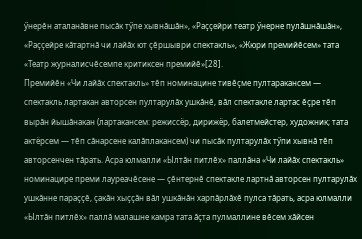ӳнерӗн аталанӑвне пысӑк тӳпе хывнӑшӑн», «Раҫҫейри театр ӳнерне пулӑшнӑшӑн», «Раҫҫейре кӑтартнӑ чи лайӑх ют ҫӗршыври спектакль», «Жюри премийӗсем» тата «Театр журналисчӗсемпе критиксен премийӗ»[28].
Премийӗн «Чи лайӑх спектакль» тӗп номинацине тивӗҫме пултаракансем — спектакль лартакан авторсен пултарулӑх ушкӑнӗ, вӑл спектакле лартас ӗҫре тӗп вырӑн йышӑнакан (лартакансем: режиссёр, дирижёр, балетмейстер, художник; тата актёрсем — тӗп сӑнарсене калӑплакансем) чи пысӑк пултарулӑх тӳпи хывнӑ тӗп авторсенчен тӑрать. Асра юлмалли «Ылтӑн питлӗх» паллӑна «Чи лайӑх спектакль» номинацире преми лауреачӗсене — ҫӗнтернӗ спектакле лартнӑ авторсен пултарулӑх ушкӑнне параҫҫӗ, ҫакӑн хыҫҫӑн вӑл ушкӑнӑн харпӑрлӑхӗ пулса тӑрать, асра юлмалли «Ылтӑн питлӗх» паллӑ малашне камра тата ӑҫта пулмаллине вӗсем хӑйсен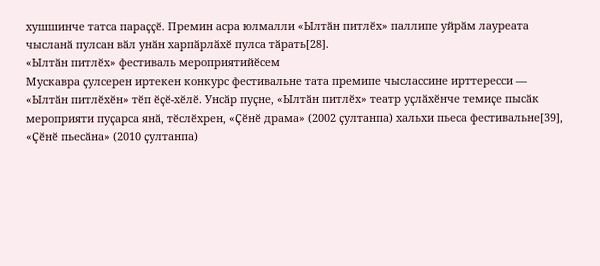хушшинче татса параҫҫӗ. Премин асра юлмалли «Ылтӑн питлӗх» паллипе уйрӑм лауреата чысланӑ пулсан вӑл унӑн харпӑрлӑхӗ пулса тӑрать[28].
«Ылтӑн питлӗх» фестиваль мероприятийӗсем
Мускавра ҫулсерен иртекен конкурс фестивальне тата премипе чыслассине ирттересси — «Ылтӑн питлӗхӗн» тӗп ӗҫӗ-хӗлӗ. Унсӑр пуҫне, «Ылтӑн питлӗх» театр уҫлӑхӗнче темиҫе пысӑк мероприяти пуҫарса янӑ, тӗслӗхрен, «Ҫӗнӗ драма» (2002 ҫултанпа) хальхи пьеса фестивальне[39], «Ҫӗнӗ пьесӑна» (2010 ҫултанпа)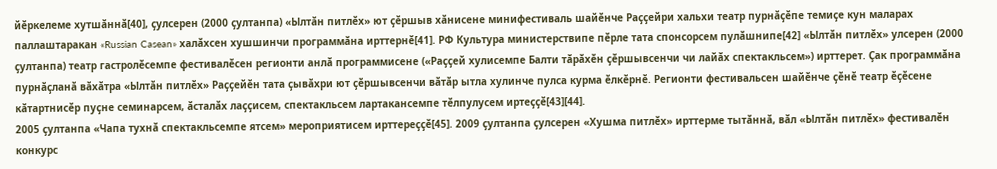йӗркелеме хутшӑннӑ[40], ҫулсерен (2000 ҫултанпа) «Ылтӑн питлӗх» ют ҫӗршыв хӑнисене минифестиваль шайӗнче Раҫҫейри хальхи театр пурнӑҫӗпе темиҫе кун маларах паллаштаракан «Russian Casean» халӑхсен хушшинчи программӑна ирттернӗ[41]. РФ Культура министерствипе пӗрле тата спонсорсем пулӑшнипе[42] «Ылтӑн питлӗх» улсерен (2000 ҫултанпа) театр гастролӗсемпе фестивалӗсен регионти анлӑ программисене («Раҫҫей хулисемпе Балти тӑрӑхӗн ҫӗршывсенчи чи лайӑх спектакльсем») ирттерет. Ҫак программӑна пурнӑҫланӑ вӑхӑтра «Ылтӑн питлӗх» Раҫҫейӗн тата ҫывӑхри ют ҫӗршывсенчи вӑтӑр ытла хулинче пулса курма ӗлкӗрнӗ. Регионти фестивальсен шайӗнче ҫӗнӗ театр ӗҫӗсене кӑтартнисӗр пуҫне семинарсем, ӑсталӑх лаҫҫисем, спектакльсем лартакансемпе тӗлпулусем иртеҫҫӗ[43][44].
2005 ҫултанпа «Чапа тухнӑ спектакльсемпе ятсем» мероприятисем ирттереҫҫӗ[45]. 2009 ҫултанпа ҫулсерен «Хушма питлӗх» ирттерме тытӑннӑ, вӑл «Ылтӑн питлӗх» фестивалӗн конкурс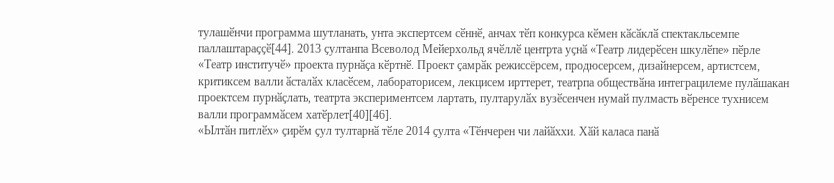тулашӗнчи программа шутланать, унта экспертсем сӗннӗ, анчах тӗп конкурса кӗмен кӑсӑклӑ спектакльсемпе паллаштараҫҫӗ[44]. 2013 ҫултанпа Всеволод Мейерхольд ячӗллӗ центрта уҫнӑ «Театр лидерӗсен шкулӗпе» пӗрле «Театр институчӗ» проекта пурнӑҫа кӗртнӗ. Проект ҫамрӑк режиссёрсем, продюсерсем, дизайнерсем, артистсем, критиксем валли ӑсталӑх класӗсем, лабораторисем, лекцисем ирттерет, театрпа обществӑна интеграцилеме пулӑшакан проектсем пурнӑҫлать, театрта экспериментсем лартать, пултарулӑх вузӗсенчен нумай пулмасть вӗренсе тухнисем валли программӑсем хатӗрлет[40][46].
«Ылтӑн питлӗх» ҫирӗм ҫул тултарнӑ тӗле 2014 ҫулта «Тӗнчерен чи лайӑххи. Хӑй каласа панӑ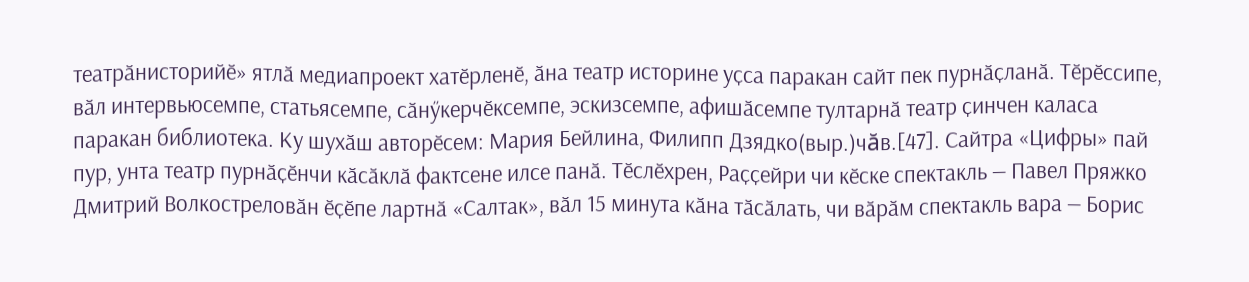театрӑнисторийӗ» ятлӑ медиапроект хатӗрленӗ, ӑна театр историне уҫса паракан сайт пек пурнӑҫланӑ. Тӗрӗссипе, вӑл интервьюсемпе, статьясемпе, сӑнӳкерчӗксемпе, эскизсемпе, афишӑсемпе тултарнӑ театр ҫинчен каласа паракан библиотека. Ку шухӑш авторӗсем: Мария Бейлина, Филипп Дзядко(выр.)чăв.[47]. Сайтра «Цифры» пай пур, унта театр пурнӑҫӗнчи кӑсӑклӑ фактсене илсе панӑ. Тӗслӗхрен, Раҫҫейри чи кӗске спектакль — Павел Пряжко Дмитрий Волкостреловӑн ӗҫӗпе лартнӑ «Салтак», вӑл 15 минута кӑна тӑсӑлать, чи вӑрӑм спектакль вара — Борис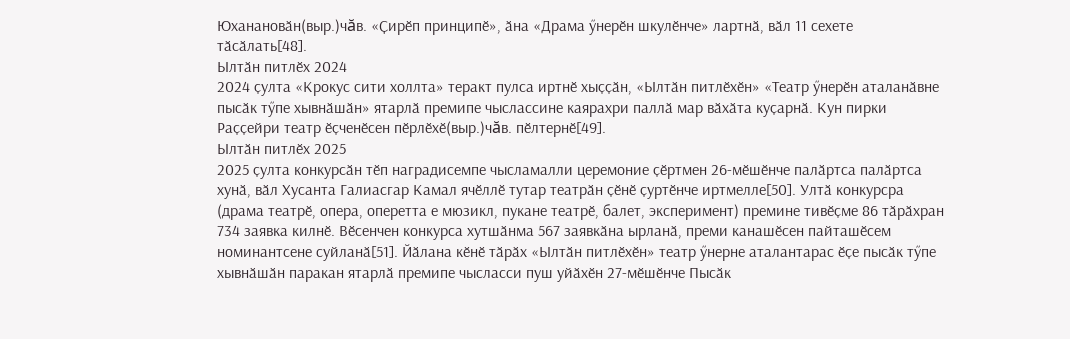Юханановӑн(выр.)чăв. «Ҫирӗп принципӗ», ӑна «Драма ӳнерӗн шкулӗнче» лартнӑ, вӑл 11 сехете тӑсӑлать[48].
Ылтӑн питлӗх 2024
2024 ҫулта «Крокус сити холлта» теракт пулса иртнӗ хыҫҫӑн, «Ылтӑн питлӗхӗн» «Театр ӳнерӗн аталанӑвне пысӑк тӳпе хывнӑшӑн» ятарлӑ премипе чыслассине каярахри паллӑ мар вӑхӑта куҫарнӑ. Кун пирки Раҫҫейри театр ӗҫченӗсен пӗрлӗхӗ(выр.)чăв. пӗлтернӗ[49].
Ылтӑн питлӗх 2025
2025 ҫулта конкурсӑн тӗп наградисемпе чысламалли церемоние ҫӗртмен 26-мӗшӗнче палӑртса палӑртса хунӑ, вӑл Хусанта Галиасгар Камал ячӗллӗ тутар театрӑн ҫӗнӗ ҫуртӗнче иртмелле[50]. Ултӑ конкурсра (драма театрӗ, опера, оперетта е мюзикл, пукане театрӗ, балет, эксперимент) премине тивӗҫме 86 тӑрӑхран 734 заявка килнӗ. Вӗсенчен конкурса хутшӑнма 567 заявкӑна ырланӑ, преми канашӗсен пайташӗсем номинантсене суйланӑ[51]. Йӑлана кӗнӗ тӑрӑх «Ылтӑн питлӗхӗн» театр ӳнерне аталантарас ӗҫе пысӑк тӳпе хывнӑшӑн паракан ятарлӑ премипе чысласси пуш уйӑхӗн 27-мӗшӗнче Пысӑк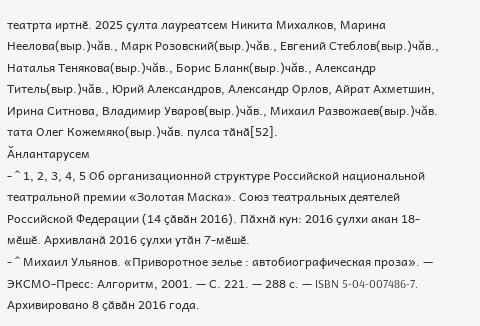театрта иртнӗ. 2025 ҫулта лауреатсем Никита Михалков, Марина Неелова(выр.)чăв., Марк Розовский(выр.)чăв., Евгений Стеблов(выр.)чăв., Наталья Тенякова(выр.)чăв., Борис Бланк(выр.)чăв., Александр Титель(выр.)чăв., Юрий Александров, Александр Орлов, Айрат Ахметшин, Ирина Ситнова, Владимир Уваров(выр.)чăв., Михаил Развожаев(выр.)чăв. тата Олег Кожемяко(выр.)чăв. пулса тӑнӑ[52].
Ӑнлантарусем
- ^ 1, 2, 3, 4, 5 Об организационной структуре Российской национальной театральной премии «Золотая Маска». Союз театральных деятелей Российской Федерации (14 ҫӑвӑн 2016). Пӑхнӑ кун: 2016 ҫулхи акан 18-мӗшӗ. Архивланӑ 2016 ҫулхи утӑн 7-мӗшӗ.
- ^ Михаил Ульянов. «Приворотное зелье : автобиографическая проза». — ЭКСМО-Пресс: Алгоритм, 2001. — С. 221. — 288 с. — ISBN 5-04-007486-7. Архивировано 8 ҫӑвӑн 2016 года.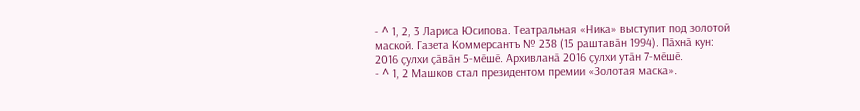- ^ 1, 2, 3 Лариса Юсипова. Театральная «Ника» выступит под золотой маской. Газета Коммерсантъ № 238 (15 раштавӑн 1994). Пӑхнӑ кун: 2016 ҫулхи ҫӑвӑн 5-мӗшӗ. Архивланӑ 2016 ҫулхи утӑн 7-мӗшӗ.
- ^ 1, 2 Машков стал президентом премии «Золотая маска».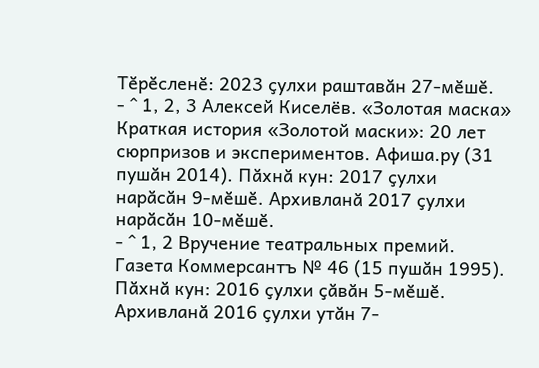Тӗрӗсленӗ: 2023 ҫулхи раштавӑн 27-мӗшӗ.
- ^ 1, 2, 3 Алексей Киселёв. «Золотая маска» Краткая история «Золотой маски»: 20 лет сюрпризов и экспериментов. Афиша.ру (31 пушӑн 2014). Пӑхнӑ кун: 2017 ҫулхи нарӑсӑн 9-мӗшӗ. Архивланӑ 2017 ҫулхи нарӑсӑн 10-мӗшӗ.
- ^ 1, 2 Вручение театральных премий. Газета Коммерсантъ № 46 (15 пушӑн 1995). Пӑхнӑ кун: 2016 ҫулхи ҫӑвӑн 5-мӗшӗ. Архивланӑ 2016 ҫулхи утӑн 7-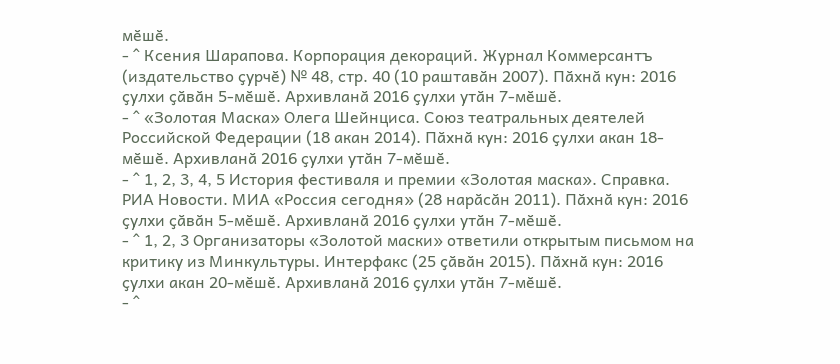мӗшӗ.
- ^ Ксения Шарапова. Корпорация декораций. Журнал Коммерсантъ (издательство ҫурчӗ) № 48, стр. 40 (10 раштавӑн 2007). Пӑхнӑ кун: 2016 ҫулхи ҫӑвӑн 5-мӗшӗ. Архивланӑ 2016 ҫулхи утӑн 7-мӗшӗ.
- ^ «Золотая Маска» Олега Шейнциса. Союз театральных деятелей Российской Федерации (18 акан 2014). Пӑхнӑ кун: 2016 ҫулхи акан 18-мӗшӗ. Архивланӑ 2016 ҫулхи утӑн 7-мӗшӗ.
- ^ 1, 2, 3, 4, 5 История фестиваля и премии «Золотая маска». Справка. РИА Новости. МИА «Россия сегодня» (28 нарӑсӑн 2011). Пӑхнӑ кун: 2016 ҫулхи ҫӑвӑн 5-мӗшӗ. Архивланӑ 2016 ҫулхи утӑн 7-мӗшӗ.
- ^ 1, 2, 3 Организаторы «Золотой маски» ответили открытым письмом на критику из Минкультуры. Интерфакс (25 ҫӑвӑн 2015). Пӑхнӑ кун: 2016 ҫулхи акан 20-мӗшӗ. Архивланӑ 2016 ҫулхи утӑн 7-мӗшӗ.
- ^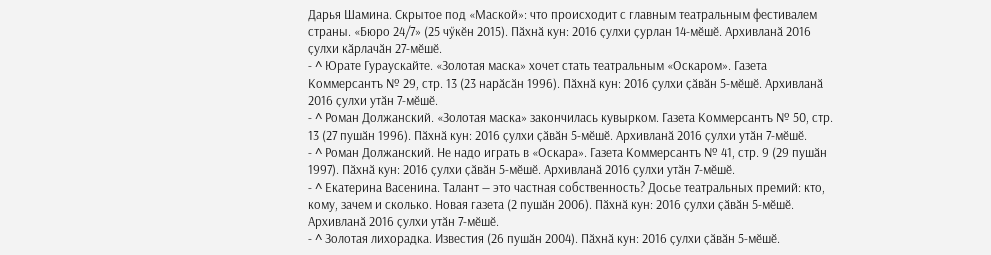Дарья Шамина. Скрытое под «Маской»: что происходит с главным театральным фестивалем страны. «Бюро 24/7» (25 чӳкӗн 2015). Пӑхнӑ кун: 2016 ҫулхи ҫурлан 14-мӗшӗ. Архивланӑ 2016 ҫулхи кӑрлачӑн 27-мӗшӗ.
- ^ Юрате Гураускайте. «Золотая маска» хочет стать театральным «Оскаром». Газета Коммерсантъ № 29, стр. 13 (23 нарӑсӑн 1996). Пӑхнӑ кун: 2016 ҫулхи ҫӑвӑн 5-мӗшӗ. Архивланӑ 2016 ҫулхи утӑн 7-мӗшӗ.
- ^ Роман Должанский. «Золотая маска» закончилась кувырком. Газета Коммерсантъ № 50, стр. 13 (27 пушӑн 1996). Пӑхнӑ кун: 2016 ҫулхи ҫӑвӑн 5-мӗшӗ. Архивланӑ 2016 ҫулхи утӑн 7-мӗшӗ.
- ^ Роман Должанский. Не надо играть в «Оскара». Газета Коммерсантъ № 41, стр. 9 (29 пушӑн 1997). Пӑхнӑ кун: 2016 ҫулхи ҫӑвӑн 5-мӗшӗ. Архивланӑ 2016 ҫулхи утӑн 7-мӗшӗ.
- ^ Екатерина Васенина. Талант — это частная собственность? Досье театральных премий: кто, кому, зачем и сколько. Новая газета (2 пушӑн 2006). Пӑхнӑ кун: 2016 ҫулхи ҫӑвӑн 5-мӗшӗ. Архивланӑ 2016 ҫулхи утӑн 7-мӗшӗ.
- ^ Золотая лихорадка. Известия (26 пушӑн 2004). Пӑхнӑ кун: 2016 ҫулхи ҫӑвӑн 5-мӗшӗ.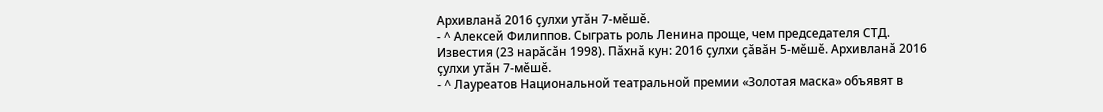Архивланӑ 2016 ҫулхи утӑн 7-мӗшӗ.
- ^ Алексей Филиппов. Сыграть роль Ленина проще, чем председателя СТД. Известия (23 нарӑсӑн 1998). Пӑхнӑ кун: 2016 ҫулхи ҫӑвӑн 5-мӗшӗ. Архивланӑ 2016 ҫулхи утӑн 7-мӗшӗ.
- ^ Лауреатов Национальной театральной премии «Золотая маска» объявят в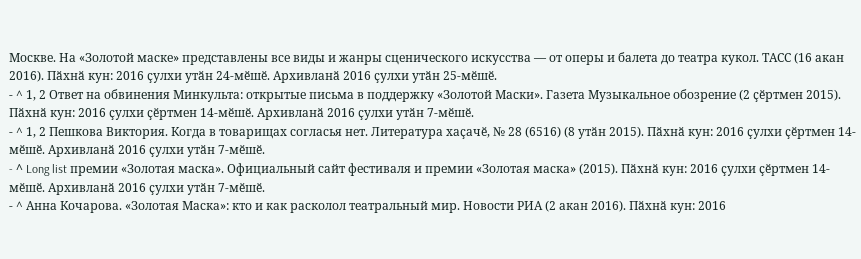Москве. На «Золотой маске» представлены все виды и жанры сценического искусства — от оперы и балета до театра кукол. ТАСС (16 акан 2016). Пӑхнӑ кун: 2016 ҫулхи утӑн 24-мӗшӗ. Архивланӑ 2016 ҫулхи утӑн 25-мӗшӗ.
- ^ 1, 2 Ответ на обвинения Минкульта: открытые письма в поддержку «Золотой Маски». Газета Музыкальное обозрение (2 ҫӗртмен 2015). Пӑхнӑ кун: 2016 ҫулхи ҫӗртмен 14-мӗшӗ. Архивланӑ 2016 ҫулхи утӑн 7-мӗшӗ.
- ^ 1, 2 Пешкова Виктория. Когда в товарищах согласья нет. Литература хаҫачӗ, № 28 (6516) (8 утӑн 2015). Пӑхнӑ кун: 2016 ҫулхи ҫӗртмен 14-мӗшӗ. Архивланӑ 2016 ҫулхи утӑн 7-мӗшӗ.
- ^ Long list премии «Золотая маска». Официальный сайт фестиваля и премии «Золотая маска» (2015). Пӑхнӑ кун: 2016 ҫулхи ҫӗртмен 14-мӗшӗ. Архивланӑ 2016 ҫулхи утӑн 7-мӗшӗ.
- ^ Анна Кочарова. «Золотая Маска»: кто и как расколол театральный мир. Новости РИА (2 акан 2016). Пӑхнӑ кун: 2016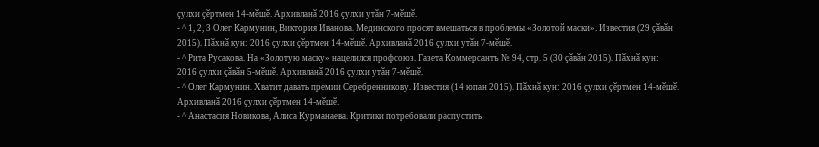ҫулхи ҫӗртмен 14-мӗшӗ. Архивланӑ 2016 ҫулхи утӑн 7-мӗшӗ.
- ^ 1, 2, 3 Олег Кармунин, Виктория Иванова. Мединского просят вмешаться в проблемы «Золотой маски». Известия (29 ҫӑвӑн 2015). Пӑхнӑ кун: 2016 ҫулхи ҫӗртмен 14-мӗшӗ. Архивланӑ 2016 ҫулхи утӑн 7-мӗшӗ.
- ^ Рита Русакова. На «Золотую маску» нацелился профсоюз. Газета Коммерсантъ № 94, стр. 5 (30 ҫӑвӑн 2015). Пӑхнӑ кун: 2016 ҫулхи ҫӑвӑн 5-мӗшӗ. Архивланӑ 2016 ҫулхи утӑн 7-мӗшӗ.
- ^ Олег Кармунин. Хватит давать премии Серебренникову. Известия (14 юпан 2015). Пӑхнӑ кун: 2016 ҫулхи ҫӗртмен 14-мӗшӗ. Архивланӑ 2016 ҫулхи ҫӗртмен 14-мӗшӗ.
- ^ Анастасия Новикова, Алиса Курманаева. Критики потребовали распустить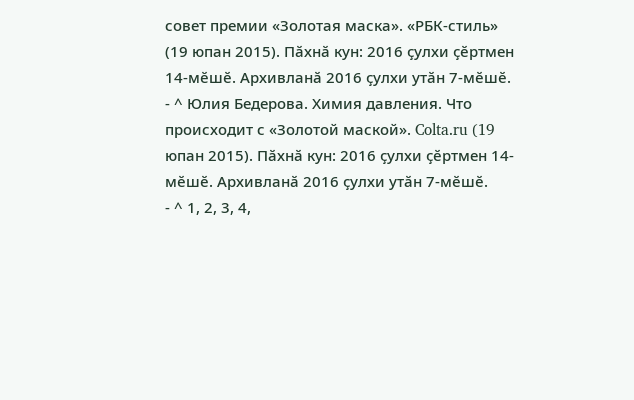совет премии «Золотая маска». «РБК-стиль» (19 юпан 2015). Пӑхнӑ кун: 2016 ҫулхи ҫӗртмен 14-мӗшӗ. Архивланӑ 2016 ҫулхи утӑн 7-мӗшӗ.
- ^ Юлия Бедерова. Химия давления. Что происходит с «Золотой маской». Colta.ru (19 юпан 2015). Пӑхнӑ кун: 2016 ҫулхи ҫӗртмен 14-мӗшӗ. Архивланӑ 2016 ҫулхи утӑн 7-мӗшӗ.
- ^ 1, 2, 3, 4,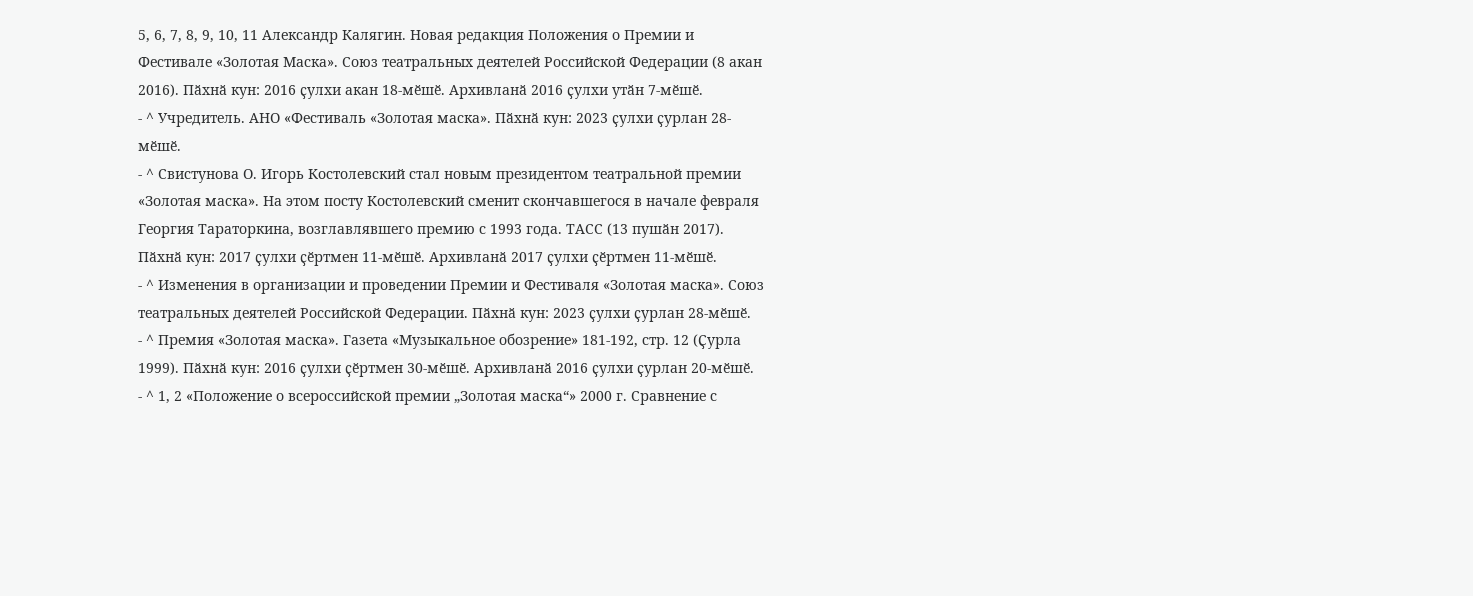5, 6, 7, 8, 9, 10, 11 Александр Калягин. Новая редакция Положения о Премии и Фестивале «Золотая Маска». Союз театральных деятелей Российской Федерации (8 акан 2016). Пӑхнӑ кун: 2016 ҫулхи акан 18-мӗшӗ. Архивланӑ 2016 ҫулхи утӑн 7-мӗшӗ.
- ^ Учредитель. АНО «Фестиваль «Золотая маска». Пӑхнӑ кун: 2023 ҫулхи ҫурлан 28-мӗшӗ.
- ^ Свистунова О. Игорь Костолевский стал новым президентом театральной премии «Золотая маска». На этом посту Костолевский сменит скончавшегося в начале февраля Георгия Тараторкина, возглавлявшего премию с 1993 года. ТАСС (13 пушӑн 2017). Пӑхнӑ кун: 2017 ҫулхи ҫӗртмен 11-мӗшӗ. Архивланӑ 2017 ҫулхи ҫӗртмен 11-мӗшӗ.
- ^ Изменения в организации и проведении Премии и Фестиваля «Золотая маска». Союз театральных деятелей Российской Федерации. Пӑхнӑ кун: 2023 ҫулхи ҫурлан 28-мӗшӗ.
- ^ Премия «Золотая маска». Газета «Музыкальное обозрение» 181-192, стр. 12 (Ҫурла 1999). Пӑхнӑ кун: 2016 ҫулхи ҫӗртмен 30-мӗшӗ. Архивланӑ 2016 ҫулхи ҫурлан 20-мӗшӗ.
- ^ 1, 2 «Положение о всероссийской премии „Золотая маска“» 2000 г. Сравнение с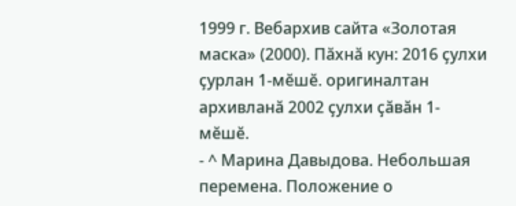1999 г. Вебархив сайта «Золотая маска» (2000). Пӑхнӑ кун: 2016 ҫулхи ҫурлан 1-мӗшӗ. оригиналтан архивланӑ 2002 ҫулхи ҫӑвӑн 1-мӗшӗ.
- ^ Марина Давыдова. Небольшая перемена. Положение о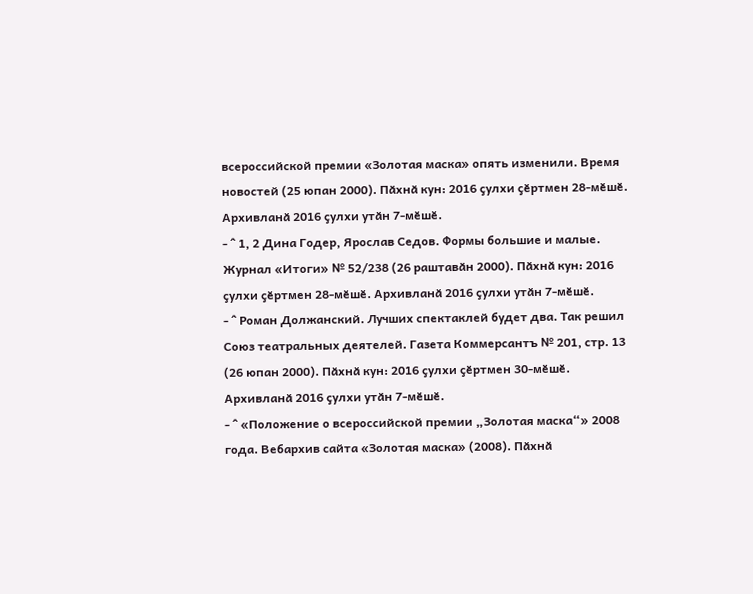всероссийской премии «Золотая маска» опять изменили. Время новостей (25 юпан 2000). Пӑхнӑ кун: 2016 ҫулхи ҫӗртмен 28-мӗшӗ. Архивланӑ 2016 ҫулхи утӑн 7-мӗшӗ.
- ^ 1, 2 Дина Годер, Ярослав Седов. Формы большие и малые. Журнал «Итоги» № 52/238 (26 раштавӑн 2000). Пӑхнӑ кун: 2016 ҫулхи ҫӗртмен 28-мӗшӗ. Архивланӑ 2016 ҫулхи утӑн 7-мӗшӗ.
- ^ Роман Должанский. Лучших спектаклей будет два. Так решил Союз театральных деятелей. Газета Коммерсантъ № 201, стр. 13 (26 юпан 2000). Пӑхнӑ кун: 2016 ҫулхи ҫӗртмен 30-мӗшӗ. Архивланӑ 2016 ҫулхи утӑн 7-мӗшӗ.
- ^ «Положение о всероссийской премии „Золотая маска“» 2008 года. Вебархив сайта «Золотая маска» (2008). Пӑхнӑ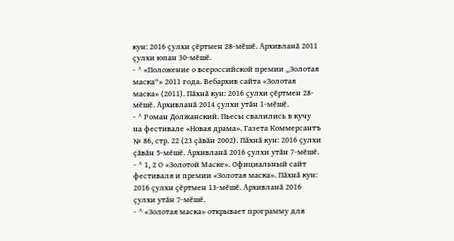кун: 2016 ҫулхи ҫӗртмен 28-мӗшӗ. Архивланӑ 2011 ҫулхи юпан 30-мӗшӗ.
- ^ «Положение о всероссийской премии „Золотая маска“» 2011 года. Вебархив сайта «Золотая маска» (2011). Пӑхнӑ кун: 2016 ҫулхи ҫӗртмен 28-мӗшӗ. Архивланӑ 2014 ҫулхи утӑн 1-мӗшӗ.
- ^ Роман Должанский. Пьесы свалились в кучу на фестивале «Новая драма». Газета Коммерсантъ № 86, стр. 22 (23 ҫӑвӑн 2002). Пӑхнӑ кун: 2016 ҫулхи ҫӑвӑн 5-мӗшӗ. Архивланӑ 2016 ҫулхи утӑн 7-мӗшӗ.
- ^ 1, 2 О «Золотой Маске». Официальный сайт фестиваля и премии «Золотая маска». Пӑхнӑ кун: 2016 ҫулхи ҫӗртмен 13-мӗшӗ. Архивланӑ 2016 ҫулхи утӑн 7-мӗшӗ.
- ^ «Золотая маска» открывает программу для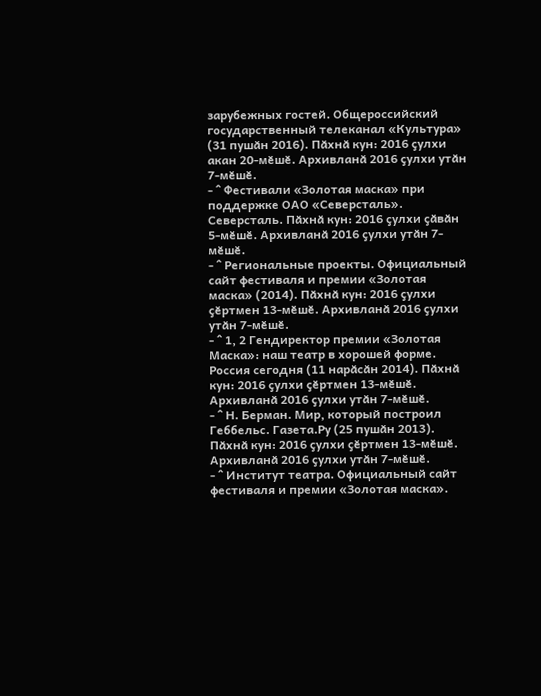зарубежных гостей. Общероссийский государственный телеканал «Культура» (31 пушӑн 2016). Пӑхнӑ кун: 2016 ҫулхи акан 20-мӗшӗ. Архивланӑ 2016 ҫулхи утӑн 7-мӗшӗ.
- ^ Фестивали «Золотая маска» при поддержке ОАО «Северсталь». Северсталь. Пӑхнӑ кун: 2016 ҫулхи ҫӑвӑн 5-мӗшӗ. Архивланӑ 2016 ҫулхи утӑн 7-мӗшӗ.
- ^ Региональные проекты. Официальный сайт фестиваля и премии «Золотая маска» (2014). Пӑхнӑ кун: 2016 ҫулхи ҫӗртмен 13-мӗшӗ. Архивланӑ 2016 ҫулхи утӑн 7-мӗшӗ.
- ^ 1, 2 Гендиректор премии «Золотая Маска»: наш театр в хорошей форме. Россия сегодня (11 нарӑсӑн 2014). Пӑхнӑ кун: 2016 ҫулхи ҫӗртмен 13-мӗшӗ. Архивланӑ 2016 ҫулхи утӑн 7-мӗшӗ.
- ^ Н. Берман. Мир, который построил Геббельс. Газета.Ру (25 пушӑн 2013). Пӑхнӑ кун: 2016 ҫулхи ҫӗртмен 13-мӗшӗ. Архивланӑ 2016 ҫулхи утӑн 7-мӗшӗ.
- ^ Институт театра. Официальный сайт фестиваля и премии «Золотая маска».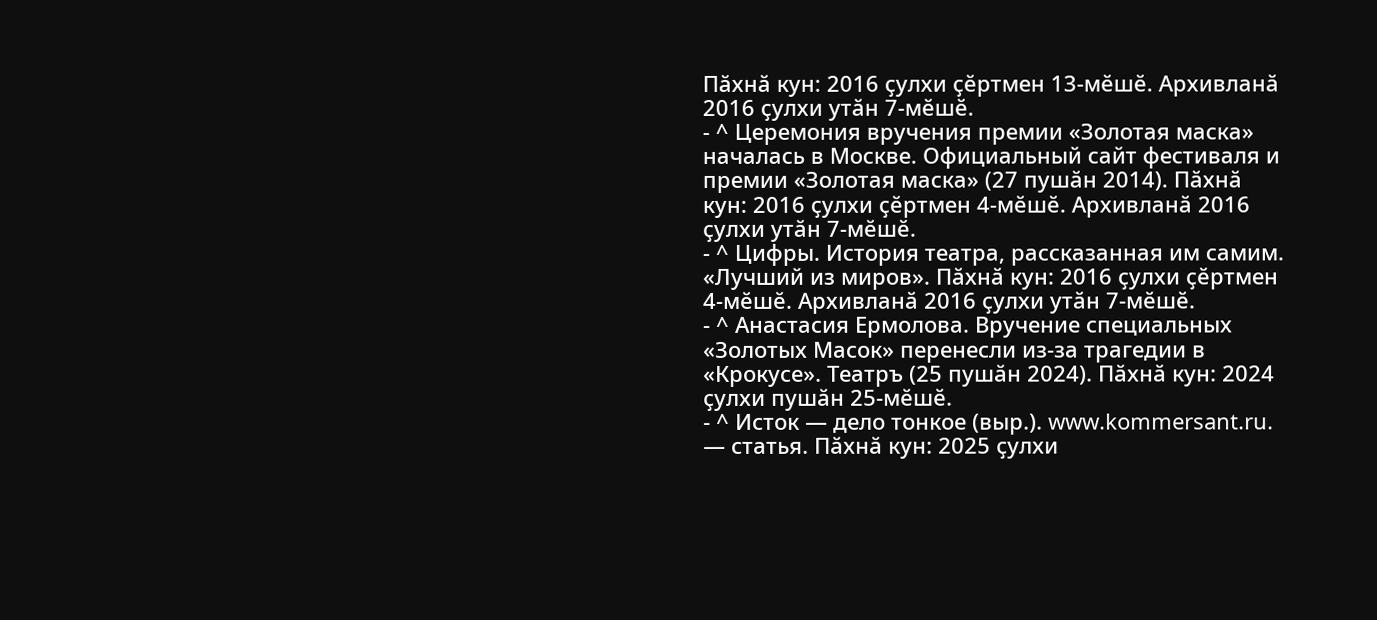Пӑхнӑ кун: 2016 ҫулхи ҫӗртмен 13-мӗшӗ. Архивланӑ 2016 ҫулхи утӑн 7-мӗшӗ.
- ^ Церемония вручения премии «Золотая маска» началась в Москве. Официальный сайт фестиваля и премии «Золотая маска» (27 пушӑн 2014). Пӑхнӑ кун: 2016 ҫулхи ҫӗртмен 4-мӗшӗ. Архивланӑ 2016 ҫулхи утӑн 7-мӗшӗ.
- ^ Цифры. История театра, рассказанная им самим. «Лучший из миров». Пӑхнӑ кун: 2016 ҫулхи ҫӗртмен 4-мӗшӗ. Архивланӑ 2016 ҫулхи утӑн 7-мӗшӗ.
- ^ Анастасия Ермолова. Вручение специальных «Золотых Масок» перенесли из-за трагедии в «Крокусе». Театръ (25 пушӑн 2024). Пӑхнӑ кун: 2024 ҫулхи пушӑн 25-мӗшӗ.
- ^ Исток — дело тонкое (выр.). www.kommersant.ru. — статья. Пӑхнӑ кун: 2025 ҫулхи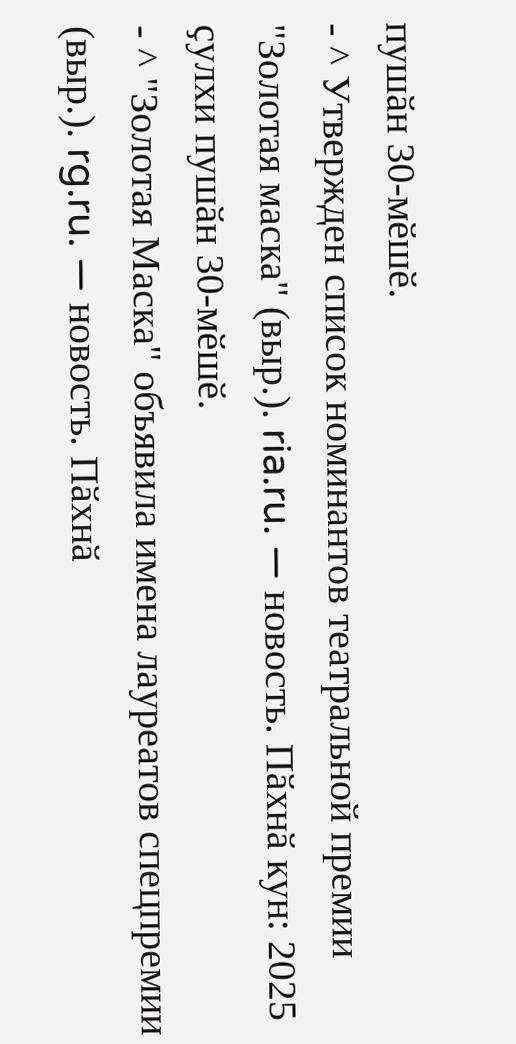пушӑн 30-мӗшӗ.
- ^ Утвержден список номинантов театральной премии "Золотая маска" (выр.). ria.ru. — новость. Пӑхнӑ кун: 2025 ҫулхи пушӑн 30-мӗшӗ.
- ^ "Золотая Маска" объявила имена лауреатов спецпремии (выр.). rg.ru. — новость. Пӑхнӑ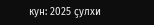кун: 2025 ҫулхи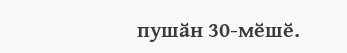пушӑн 30-мӗшӗ.